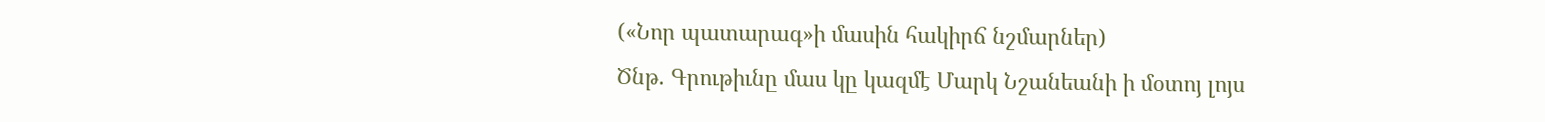(«Նոր պատարագ»ի մասին հակիրճ նշմարներ)
Ծնթ. Գրութիւնը մաս կը կազմէ Մարկ Նշանեանի ի մօտոյ լոյս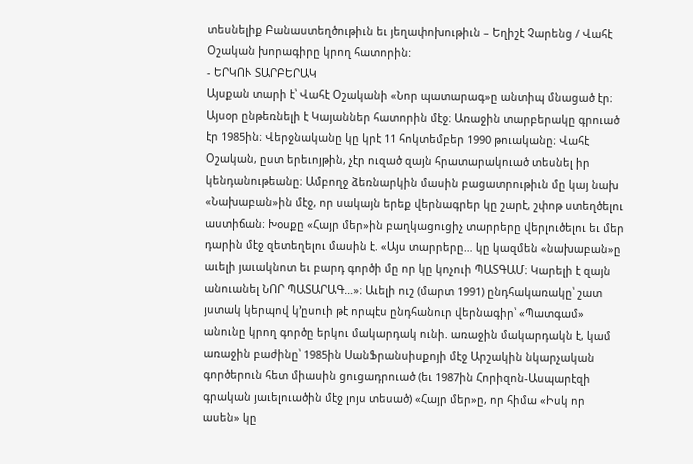տեսնելիք Բանաստեղծութիւն եւ յեղափոխութիւն – Եղիշէ Չարենց / Վահէ Օշական խորագիրը կրող հատորին:
- ԵՐԿՈՒ ՏԱՐԲԵՐԱԿ
Այսքան տարի է՝ Վահէ Օշականի «Նոր պատարագ»ը անտիպ մնացած էր։ Այսօր ընթեռնելի է Կայաններ հատորին մէջ։ Առաջին տարբերակը գրուած էր 1985ին։ Վերջնականը կը կրէ 11 հոկտեմբեր 1990 թուականը։ Վահէ Օշական, ըստ երեւոյթին, չէր ուզած զայն հրատարակուած տեսնել իր կենդանութեանը։ Ամբողջ ձեռնարկին մասին բացատրութիւն մը կայ նախ «Նախաբան»ին մէջ, որ սակայն երեք վերնագրեր կը շարէ, շփոթ ստեղծելու աստիճան։ Խօսքը «Հայր մեր»ին բաղկացուցիչ տարրերը վերլուծելու եւ մեր դարին մէջ զետեղելու մասին է. «Այս տարրերը… կը կազմեն «նախաբան»ը աւելի յաւակնոտ եւ բարդ գործի մը որ կը կոչուի ՊԱՏԳԱՄ։ Կարելի է զայն անուանել ՆՈՐ ՊԱՏԱՐԱԳ…»։ Աւելի ուշ (մարտ 1991) ընդհակառակը՝ շատ յստակ կերպով կ’ըսուի թէ որպէս ընդհանուր վերնագիր՝ «Պատգամ» անունը կրող գործը երկու մակարդակ ունի. առաջին մակարդակն է, կամ առաջին բաժինը՝ 1985ին ՍանՖրանսիսքոյի մէջ Արշակին նկարչական գործերուն հետ միասին ցուցադրուած (եւ 1987ին Հորիզոն-Ասպարէզի գրական յաւելուածին մէջ լոյս տեսած) «Հայր մեր»ը, որ հիմա «Իսկ որ ասեն» կը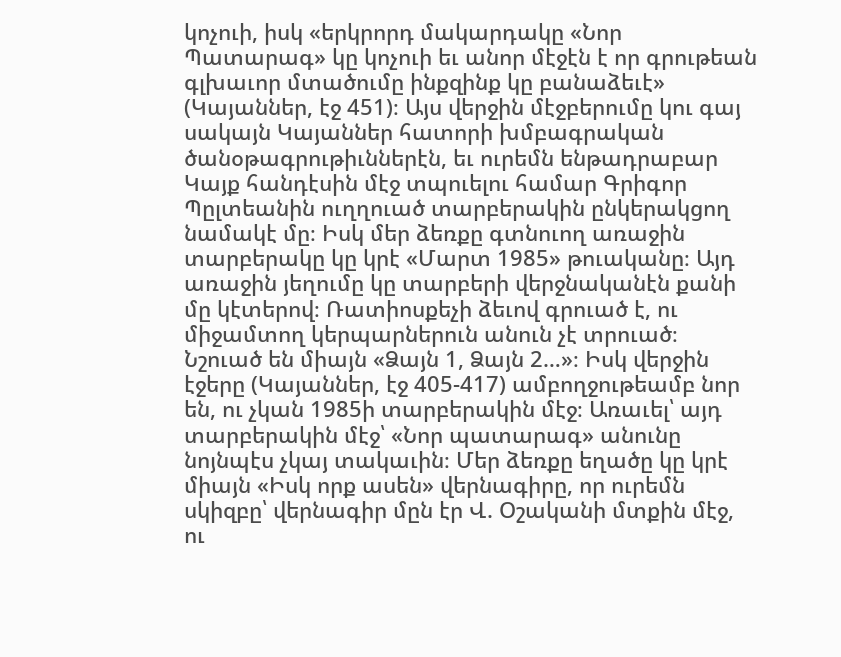կոչուի, իսկ «երկրորդ մակարդակը «Նոր Պատարագ» կը կոչուի եւ անոր մէջէն է որ գրութեան գլխաւոր մտածումը ինքզինք կը բանաձեւէ» (Կայաններ, էջ 451)։ Այս վերջին մէջբերումը կու գայ սակայն Կայաններ հատորի խմբագրական ծանօթագրութիւններէն, եւ ուրեմն ենթադրաբար Կայք հանդէսին մէջ տպուելու համար Գրիգոր Պըլտեանին ուղղուած տարբերակին ընկերակցող նամակէ մը։ Իսկ մեր ձեռքը գտնուող առաջին տարբերակը կը կրէ «Մարտ 1985» թուականը։ Այդ առաջին յեղումը կը տարբերի վերջնականէն քանի մը կէտերով։ Ռատիոսքեչի ձեւով գրուած է, ու միջամտող կերպարներուն անուն չէ տրուած։ Նշուած են միայն «Ձայն 1, Ձայն 2…»։ Իսկ վերջին էջերը (Կայաններ, էջ 405-417) ամբողջութեամբ նոր են, ու չկան 1985ի տարբերակին մէջ։ Առաւել՝ այդ տարբերակին մէջ՝ «Նոր պատարագ» անունը նոյնպէս չկայ տակաւին։ Մեր ձեռքը եղածը կը կրէ միայն «Իսկ որք ասեն» վերնագիրը, որ ուրեմն սկիզբը՝ վերնագիր մըն էր Վ. Օշականի մտքին մէջ, ու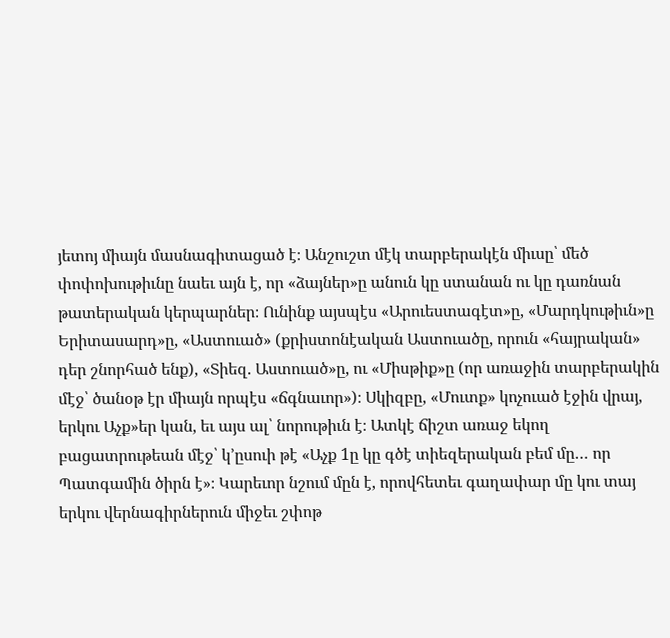յետոյ միայն մասնագիտացած է։ Անշուշտ մէկ տարբերակէն միւսը՝ մեծ փոփոխութիւնը նաեւ այն է, որ «ձայներ»ը անուն կը ստանան ու կը դառնան թատերական կերպարներ։ Ունինք այսպէս «Արուեստագէտ»ը, «Մարդկութիւն»ը Երիտասարդ»ը, «Աստուած» (քրիստոնէական Աստուածը, որուն «հայրական» դեր շնորհած ենք), «Տիեզ. Աստուած»ը, ու «Միսթիք»ը (որ առաջին տարբերակին մէջ՝ ծանօթ էր միայն որպէս «ճգնաւոր»)։ Սկիզբը, «Մուտք» կոչուած էջին վրայ, երկու Աչք»եր կան, եւ այս ալ՝ նորութիւն է։ Ատկէ ճիշտ առաջ եկող բացատրութեան մէջ՝ կ’ըսուի թէ «Աչք 1ը կը գծէ տիեզերական բեմ մը… որ Պատգամին ծիրն է»։ Կարեւոր նշում մըն է, որովհետեւ գաղափար մը կու տայ երկու վերնագիրներուն միջեւ շփոթ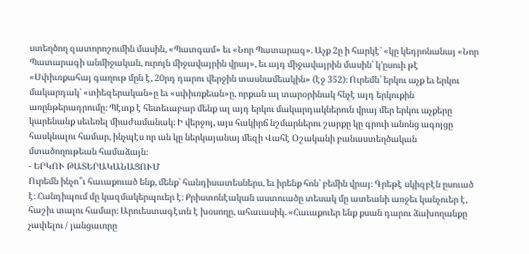ստեղծող զատորոշումին մասին, «Պատգամ» եւ «Նոր Պատարագ». Աչք 2ը ի հարկէ՝ «կը կեդրոնանայ «Նոր Պատարագի անմիջական, ուրոյն միջավայրին վրայ», եւ այդ միջավայրին մասին՝ կ’ըսուի թէ «Սփիւռքահայ գաղութ մըն է, 20րդ դարու վերջին տասնամեակին» (էջ 352)։ Ուրեմն՝ երկու աչք եւ երկու մակարդակ՝ «տիեզերական»ը եւ «սփիւռքեան»ը, որքան ալ տարօրինակ հնչէ այդ երկուքին առընթերադրումը։ Պէտք է հետեւաբար մենք ալ այդ երկու մակարդակներուն վրայ մեր երկու աչքերը կարենանք սեւեռել միաժամանակ։ Ի վերջոյ, այս հակիրճ նշմարներու շարքը կը գրուի անոնց ագոյցը հասկնալու համար, ինչպէս որ ան կը ներկայանայ մեզի Վահէ Օշականի բանաստեղծական մտածողութեան համաձայն։
- ԵՐԿՈՒ ԹԱՏԵՐԱԿԱՆԱՑՈՒՄ
Ուրեմն ինչո՞ւ հաւաքուած ենք, մենք՝ հանդիսատեսներս, եւ իրենք հոն՝ բեմին վրայ։ Գրեթէ սկիզբէն ըսուած է։ Հանդիպում մը կազմակերպուեր է։ Քրիստոնէական աստուածը տեսակ մը ատեանի առջեւ կանչուեր է, հաշիւ տալու համար։ Արուեստագէտն է խօսողը, ահաւասիկ. «Հաւաքուեր ենք քսան դարու ձախողանքը չափելու / յանցաւորը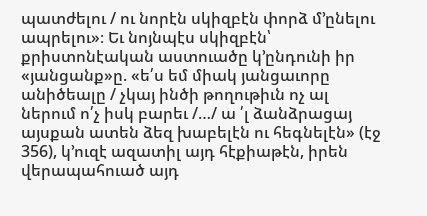պատժելու / ու նորէն սկիզբէն փորձ մ’ընելու ապրելու»։ Եւ նոյնպէս սկիզբէն՝ քրիստոնէական աստուածը կ’ընդունի իր «յանցանք»ը. «ե՛ս եմ միակ յանցաւորը անիծեալը / չկայ ինծի թողութիւն ոչ ալ ներում ո՛չ իսկ բարեւ /…/ ա ՛լ ձանձրացայ այսքան ատեն ձեզ խաբելէն ու հեգնելէն» (էջ 356), կ’ուզէ ազատիլ այդ հէքիաթէն, իրեն վերապահուած այդ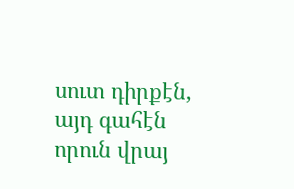սուտ դիրքէն, այդ գահէն որուն վրայ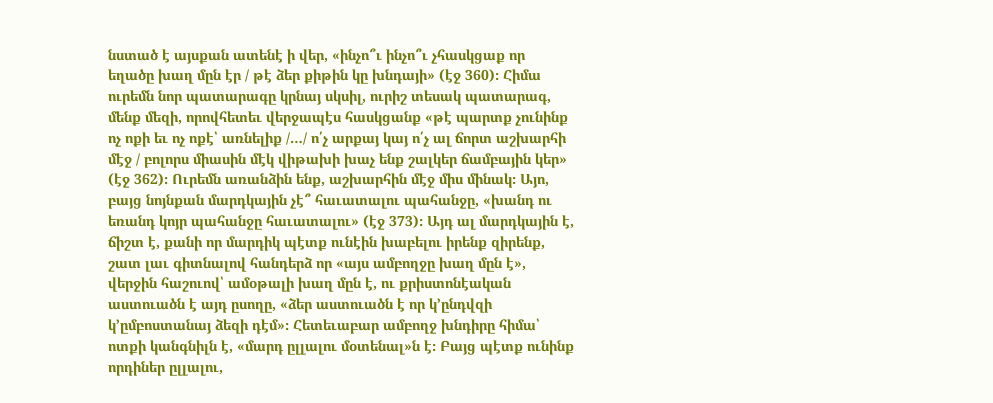նստած է այսքան ատենէ ի վեր, «ինչո՞ւ ինչո՞ւ չհասկցաք որ եղածը խաղ մըն էր / թէ ձեր քիթին կը խնդայի» (էջ 360)։ Հիմա ուրեմն նոր պատարագը կրնայ սկսիլ, ուրիշ տեսակ պատարագ, մենք մեզի, որովհետեւ վերջապէս հասկցանք «թէ պարտք չունինք ոչ ոքի եւ ոչ ոքէ՝ առնելիք /…/ ո՛չ արքայ կայ ո՛չ ալ ճորտ աշխարհի մէջ / բոլորս միասին մէկ վիթախի խաչ ենք շալկեր ճամբային կեր» (էջ 362)։ Ուրեմն առանձին ենք, աշխարհին մէջ միս մինակ։ Այո, բայց նոյնքան մարդկային չէ՞ հաւատալու պահանջը, «խանդ ու եռանդ կոյր պահանջը հաւատալու» (էջ 373)։ Այդ ալ մարդկային է, ճիշտ է, քանի որ մարդիկ պէտք ունէին խաբելու իրենք զիրենք, շատ լաւ գիտնալով հանդերձ որ «այս ամբողջը խաղ մըն է», վերջին հաշուով՝ ամօթալի խաղ մըն է, ու քրիստոնէական աստուածն է այդ ըսողը, «ձեր աստուածն է որ կ’ընդվզի կ’ըմբոստանայ ձեզի դէմ»։ Հետեւաբար ամբողջ խնդիրը հիմա՝ ոտքի կանգնիլն է, «մարդ ըլլալու մօտենալ»ն է։ Բայց պէտք ունինք որդիներ ըլլալու,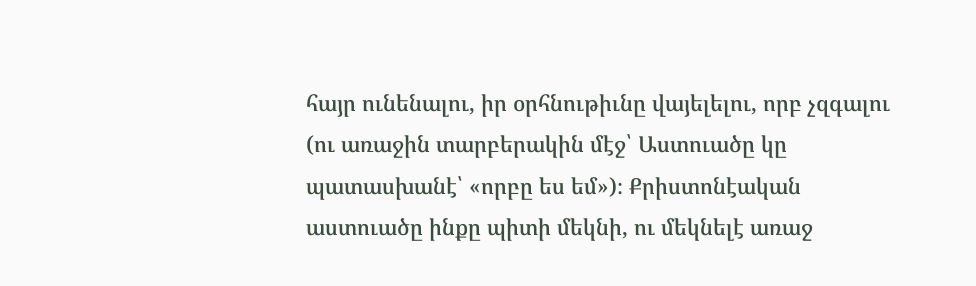հայր ունենալու, իր օրհնութիւնը վայելելու, որբ չզգալու (ու առաջին տարբերակին մէջ՝ Աստուածը կը պատասխանէ՝ «որբը ես եմ»)։ Քրիստոնէական աստուածը ինքը պիտի մեկնի, ու մեկնելէ առաջ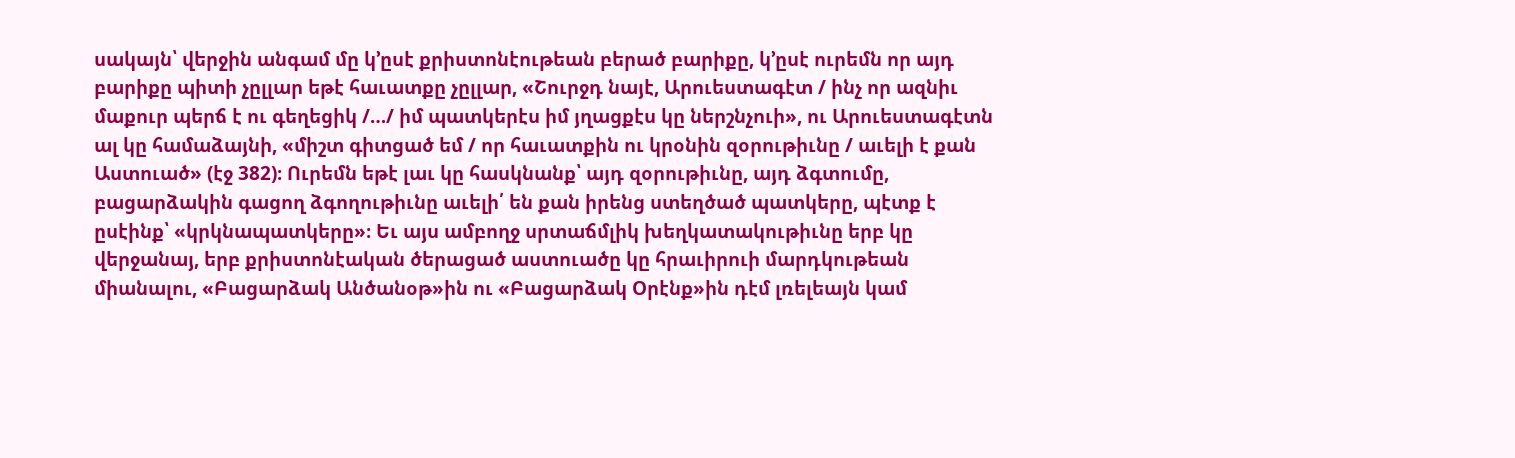սակայն՝ վերջին անգամ մը կ’ըսէ քրիստոնէութեան բերած բարիքը, կ’ըսէ ուրեմն որ այդ բարիքը պիտի չըլլար եթէ հաւատքը չըլլար, «Շուրջդ նայէ, Արուեստագէտ / ինչ որ ազնիւ մաքուր պերճ է ու գեղեցիկ /…/ իմ պատկերէս իմ յղացքէս կը ներշնչուի», ու Արուեստագէտն ալ կը համաձայնի, «միշտ գիտցած եմ / որ հաւատքին ու կրօնին զօրութիւնը / աւելի է քան Աստուած» (էջ 382)։ Ուրեմն եթէ լաւ կը հասկնանք՝ այդ զօրութիւնը, այդ ձգտումը, բացարձակին գացող ձգողութիւնը աւելի՛ են քան իրենց ստեղծած պատկերը, պէտք է ըսէինք՝ «կրկնապատկերը»։ Եւ այս ամբողջ սրտաճմլիկ խեղկատակութիւնը երբ կը վերջանայ, երբ քրիստոնէական ծերացած աստուածը կը հրաւիրուի մարդկութեան միանալու, «Բացարձակ Անծանօթ»ին ու «Բացարձակ Օրէնք»ին դէմ լռելեայն կամ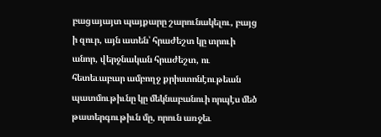բացայայտ պայքարը շարունակելու, բայց ի զուր, այն ատեն՝ հրաժեշտ կը տրուի անոր, վերջնական հրաժեշտ, ու հետեւաբար ամբողջ քրիստոնէութեան պատմութիւնը կը մեկնաբանուի որպէս մեծ թատերգութիւն մը, որուն առջեւ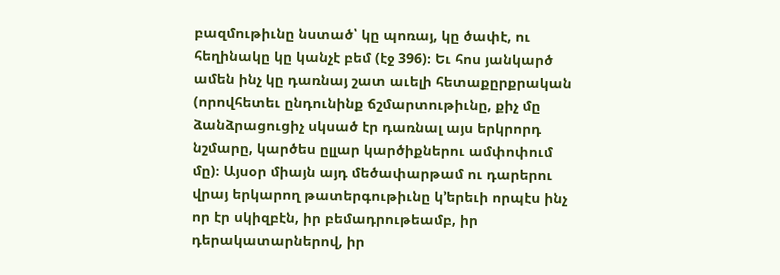բազմութիւնը նստած՝ կը պոռայ, կը ծափէ, ու հեղինակը կը կանչէ բեմ (էջ 396)։ Եւ հոս յանկարծ ամեն ինչ կը դառնայ շատ աւելի հետաքըրքրական (որովհետեւ ընդունինք ճշմարտութիւնը, քիչ մը ձանձրացուցիչ սկսած էր դառնալ այս երկրորդ նշմարը, կարծես ըլլար կարծիքներու ամփոփում մը)։ Այսօր միայն այդ մեծափարթամ ու դարերու վրայ երկարող թատերգութիւնը կ’երեւի որպէս ինչ որ էր սկիզբէն, իր բեմադրութեամբ, իր դերակատարներով, իր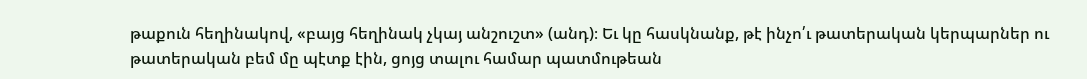թաքուն հեղինակով, «բայց հեղինակ չկայ անշուշտ» (անդ)։ Եւ կը հասկնանք, թէ ինչո՛ւ թատերական կերպարներ ու թատերական բեմ մը պէտք էին, ցոյց տալու համար պատմութեան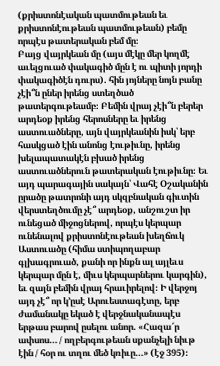(քրիստոնէական պատմութեան եւ քրիստոնէութեան պատմութեան) բեմը որպէս թատերական բեմ մը։
Բայց վայրկեան մը (այս մէկը մեր կողմէ աւելցուած փակագիծ մըն է ու պիտի յորդի փակագիծէն դուրս). հին յոյները նոյն բանը չէի՞ն ըներ իրենց ստեղծած թատերգութեամբ։ Բեմին վրայ չէի՞ն բերեր արդեօք իրենց հերոսները եւ իրենց աստուածները, այն վայրկեանին իսկ՝ երբ հասկցած էին անոնց էութիւնը, իրենց խելապատակէն բխած իրենց աստուածներուն թատերական էութիւնը։ Եւ այդ պարագային սակայն՝ Վահէ Օշականին ըրածը թատրոնի այդ սկզբնական գիւտին վերստեղծումը չէ՞ արդեօք, անշուշտ իր ունեցած միջոցներով, որպէս կերպար ունենալով քրիստոնէութեան խեղճուկ Աստուածը (հիմա ստիպողաբար գլխագրուած, քանի որ ինքն ալ այլեւս կերպար մըն է, միւս կերպարներու կարգին), եւ զայն բեմին վրայ հրաւիրելով։ Ի վերջոյ այդ չէ՞ որ կ’ըսէ Արուեստագէտը, երբ ժամանակը եկած է վերջնականապէս երթաս բարով ըսելու անոր. «Հազա՜ր ափսոս… / ողբերգութեան սքանչելի նիւթ էին / հօր ու տղու մեծ կռիւը…» (էջ 395)։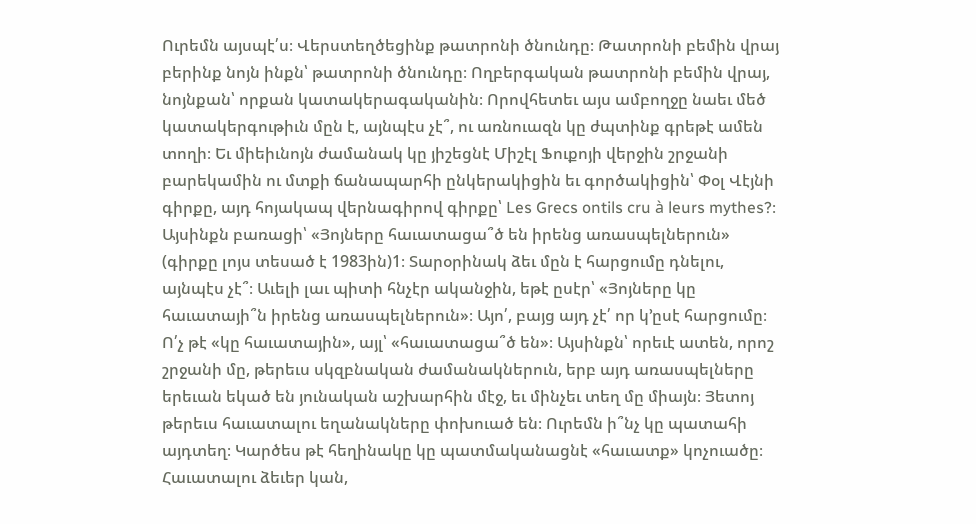Ուրեմն այսպէ՛ս։ Վերստեղծեցինք թատրոնի ծնունդը։ Թատրոնի բեմին վրայ բերինք նոյն ինքն՝ թատրոնի ծնունդը։ Ողբերգական թատրոնի բեմին վրայ, նոյնքան՝ որքան կատակերագականին։ Որովհետեւ այս ամբողջը նաեւ մեծ կատակերգութիւն մըն է, այնպէս չէ՞, ու առնուազն կը ժպտինք գրեթէ ամեն տողի։ Եւ միեիւնոյն ժամանակ կը յիշեցնէ Միշէլ Ֆուքոյի վերջին շրջանի բարեկամին ու մտքի ճանապարհի ընկերակիցին եւ գործակիցին՝ Փօլ Վէյնի գիրքը, այդ հոյակապ վերնագիրով գիրքը՝ Les Grecs ontils cru à leurs mythes?։ Այսինքն բառացի՝ «Յոյները հաւատացա՞ծ են իրենց առասպելներուն» (գիրքը լոյս տեսած է 1983ին)1։ Տարօրինակ ձեւ մըն է հարցումը դնելու, այնպէս չէ՞։ Աւելի լաւ պիտի հնչէր ականջին, եթէ ըսէր՝ «Յոյները կը հաւատայի՞ն իրենց առասպելներուն»։ Այո՛, բայց այդ չէ՛ որ կ’ըսէ հարցումը։ Ո՛չ թէ «կը հաւատային», այլ՝ «հաւատացա՞ծ են»։ Այսինքն՝ որեւէ ատեն, որոշ շրջանի մը, թերեւս սկզբնական ժամանակներուն, երբ այդ առասպելները երեւան եկած են յունական աշխարհին մէջ, եւ մինչեւ տեղ մը միայն։ Յետոյ թերեւս հաւատալու եղանակները փոխուած են։ Ուրեմն ի՞նչ կը պատահի այդտեղ։ Կարծես թէ հեղինակը կը պատմականացնէ «հաւատք» կոչուածը։ Հաւատալու ձեւեր կան,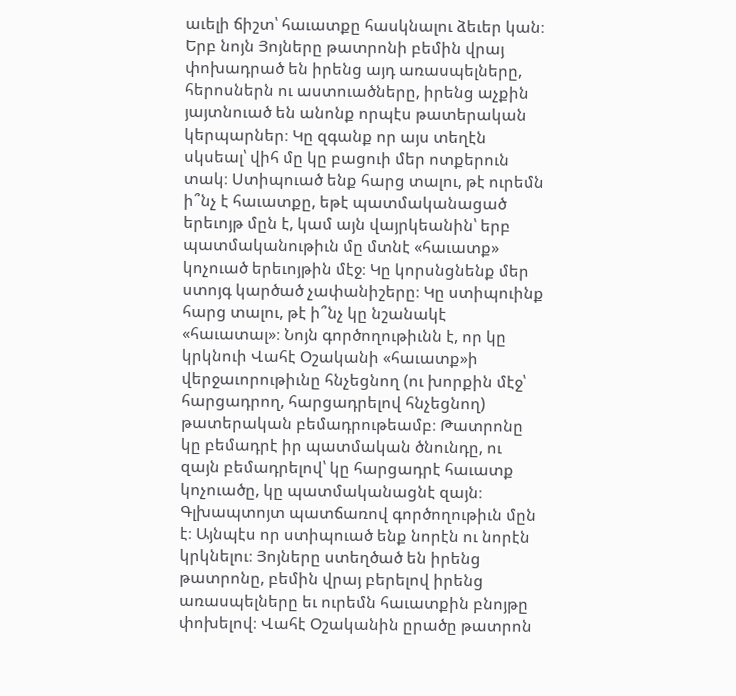աւելի ճիշտ՝ հաւատքը հասկնալու ձեւեր կան։ Երբ նոյն Յոյները թատրոնի բեմին վրայ փոխադրած են իրենց այդ առասպելները, հերոսներն ու աստուածները, իրենց աչքին յայտնուած են անոնք որպէս թատերական կերպարներ։ Կը զգանք որ այս տեղէն սկսեալ՝ վիհ մը կը բացուի մեր ոտքերուն տակ։ Ստիպուած ենք հարց տալու, թէ ուրեմն ի՞նչ է հաւատքը, եթէ պատմականացած երեւոյթ մըն է, կամ այն վայրկեանին՝ երբ պատմականութիւն մը մտնէ «հաւատք» կոչուած երեւոյթին մէջ։ Կը կորսնցնենք մեր ստոյգ կարծած չափանիշերը։ Կը ստիպուինք հարց տալու, թէ ի՞նչ կը նշանակէ «հաւատալ»։ Նոյն գործողութիւնն է, որ կը կրկնուի Վահէ Օշականի «հաւատք»ի վերջաւորութիւնը հնչեցնող (ու խորքին մէջ՝ հարցադրող, հարցադրելով հնչեցնող) թատերական բեմադրութեամբ։ Թատրոնը կը բեմադրէ իր պատմական ծնունդը, ու զայն բեմադրելով՝ կը հարցադրէ հաւատք կոչուածը, կը պատմականացնէ զայն։ Գլխապտոյտ պատճառով գործողութիւն մըն է։ Այնպէս որ ստիպուած ենք նորէն ու նորէն կրկնելու։ Յոյները ստեղծած են իրենց թատրոնը, բեմին վրայ բերելով իրենց առասպելները եւ ուրեմն հաւատքին բնոյթը փոխելով։ Վահէ Օշականին ըրածը թատրոն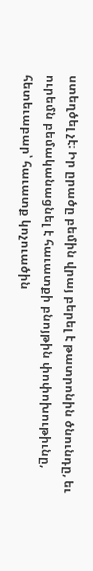ստեղծել չէ։ Իր ըրածը բեմին վրայ բերել է թատրոնին ծնունդը, եւ ուրեմն բեմականացնել է հաւատքի բնոյթին փոփոխութիւնը, հետեւաբար՝ հաւատք կոչուածին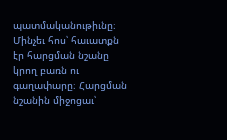պատմականութիւնը։
Մինչեւ հոս՝ հաւատքն էր հարցման նշանը կրող բառն ու գաղափարը։ Հարցման նշանին միջոցաւ՝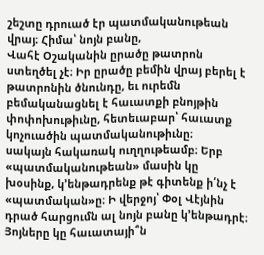շեշտը դրուած էր պատմականութեան վրայ։ Հիմա՝ նոյն բանը,
Վահէ Օշականին ըրածը թատրոն ստեղծել չէ։ Իր ըրածը բեմին վրայ բերել է թատրոնին ծնունդը, եւ ուրեմն բեմականացնել է հաւատքի բնոյթին փոփոխութիւնը, հետեւաբար՝ հաւատք կոչուածին պատմականութիւնը։
սակայն հակառակ ուղղութեամբ։ Երբ «պատմականութեան» մասին կը խօսինք, կ’ենթադրենք թէ գիտենք ի՛նչ է «պատմական»ը։ Ի վերջոյ՝ Փօլ Վէյնին դրած հարցումն ալ նոյն բանը կ’ենթադրէ։ Յոյները կը հաւատայի՞ն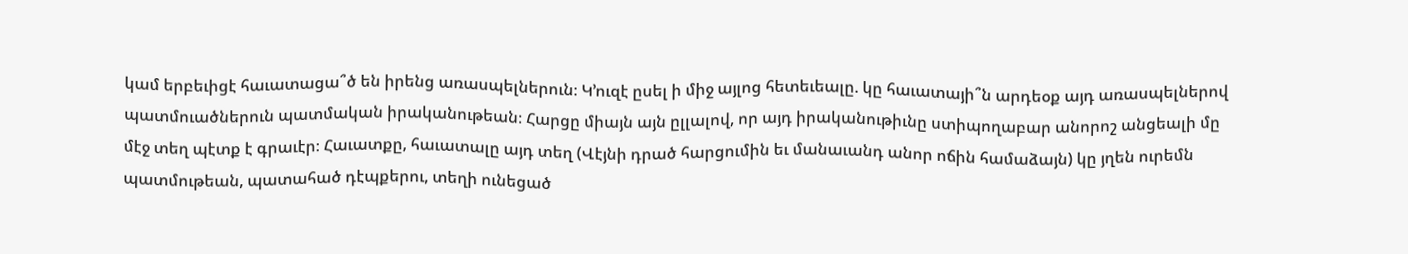կամ երբեւիցէ հաւատացա՞ծ են իրենց առասպելներուն։ Կ’ուզէ ըսել ի միջ այլոց հետեւեալը. կը հաւատայի՞ն արդեօք այդ առասպելներով պատմուածներուն պատմական իրականութեան։ Հարցը միայն այն ըլլալով, որ այդ իրականութիւնը ստիպողաբար անորոշ անցեալի մը մէջ տեղ պէտք է գրաւէր։ Հաւատքը, հաւատալը այդ տեղ (Վէյնի դրած հարցումին եւ մանաւանդ անոր ոճին համաձայն) կը յղեն ուրեմն պատմութեան, պատահած դէպքերու, տեղի ունեցած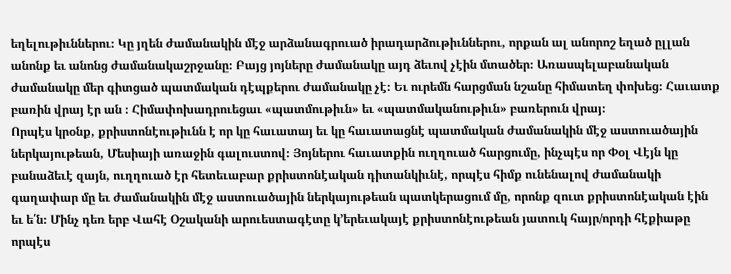եղելութիւններու։ Կը յղեն ժամանակին մէջ արձանագրուած իրադարձութիւններու, որքան ալ անորոշ եղած ըլլան անոնք եւ անոնց ժամանակաշրջանը։ Բայց յոյները ժամանակը այդ ձեւով չէին մտածեր։ Առասպելաբանական ժամանակը մեր գիտցած պատմական դէպքերու ժամանակը չէ։ Եւ ուրեմն հարցման նշանը հիմատեղ փոխեց։ Հաւատք բառին վրայ էր ան ։ Հիմափոխադրուեցաւ «պատմութիւն» եւ «պատմականութիւն» բառերուն վրայ։
Որպէս կրօնք, քրիստոնէութիւնն է որ կը հաւատայ եւ կը հաւատացնէ պատմական ժամանակին մէջ աստուածային ներկայութեան, Մեսիայի առաջին գալուստով։ Յոյներու հաւատքին ուղղուած հարցումը, ինչպէս որ Փօլ Վէյն կը բանաձեւէ զայն, ուղղուած էր հետեւաբար քրիստոնէական դիտանկիւնէ, որպէս հիմք ունենալով ժամանակի գաղափար մը եւ ժամանակին մէջ աստուածային ներկայութեան պատկերացում մը, որոնք զուտ քրիստոնէական էին եւ ե՛ն։ Մինչ դեռ երբ Վահէ Օշականի արուեստագէտը կ’երեւակայէ քրիստոնէութեան յատուկ հայր/որդի հէքիաթը որպէս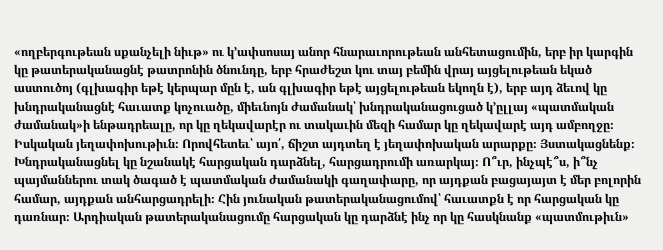«ողբերգութեան սքանչելի նիւթ» ու կ’ափսոսայ անոր հնարաւորութեան անհետացումին, երբ իր կարգին կը թատերականացնէ թատրոնին ծնունդը, երբ հրաժեշտ կու տայ բեմին վրայ այցելութեան եկած աստուծոյ (գլխագիր եթէ կերպար մըն է, ան գլխագիր եթէ այցելութեան եկողն է), երբ այդ ձեւով կը խնդրականացնէ հաւատք կոչուածը, միեւնոյն ժամանակ՝ խնդրականացուցած կ’ըլլայ «պատմական ժամանակ»ի ենթադրեալը, որ կը ղեկավարէր ու տակաւին մեզի համար կը ղեկավարէ այդ ամբողջը։ Իսկական յեղափոխութիւն։ Որովհետեւ՝ այո՛, ճիշտ այդտեղ է յեղափոխական արարքը։ Յստակացնենք։ Խնդրականացնել կը նշանակէ հարցական դարձնել, հարցադրումի առարկայ։ Ո՞ւր, ինչպէ՞ս, ի՞նչ պայմաններու տակ ծագած է պատմական ժամանակի գաղափարը, որ այդքան բացայայտ է մեր բոլորին համար, այդքան անհարցադրելի։ Հին յունական թատերականացումով՝ հաւատքն է որ հարցական կը դառնար։ Արդիական թատերականացումը հարցական կը դարձնէ ինչ որ կը հասկնանք «պատմութիւն»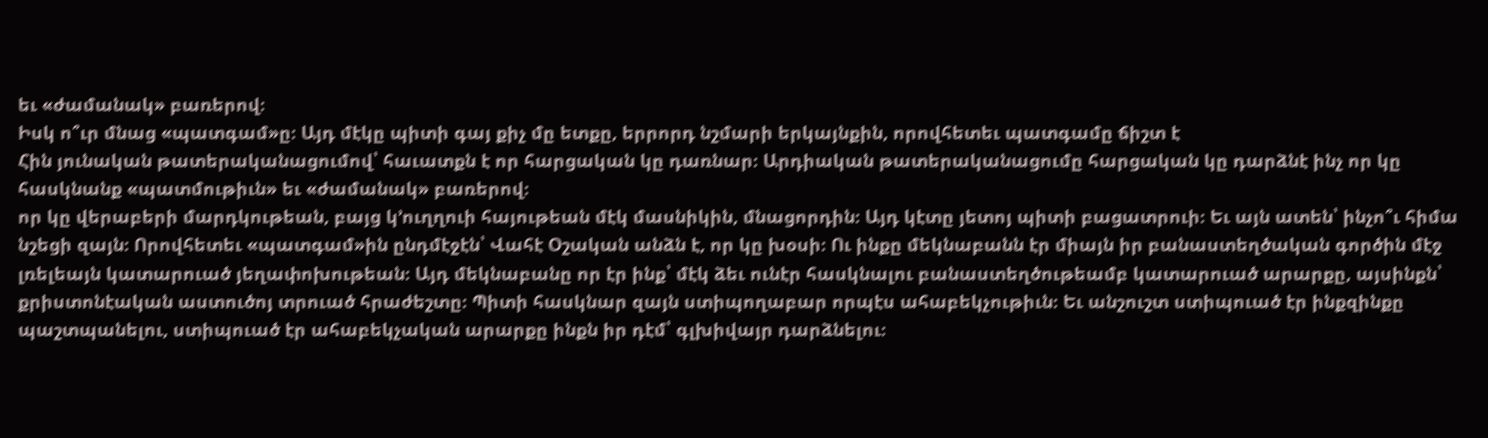եւ «ժամանակ» բառերով։
Իսկ ո՞ւր մնաց «պատգամ»ը։ Այդ մէկը պիտի գայ քիչ մը ետքը, երրորդ նշմարի երկայնքին, որովհետեւ պատգամը ճիշտ է
Հին յունական թատերականացումով՝ հաւատքն է որ հարցական կը դառնար։ Արդիական թատերականացումը հարցական կը դարձնէ ինչ որ կը հասկնանք «պատմութիւն» եւ «ժամանակ» բառերով։
որ կը վերաբերի մարդկութեան, բայց կ’ուղղուի հայութեան մէկ մասնիկին, մնացորդին։ Այդ կէտը յետոյ պիտի բացատրուի։ Եւ այն ատեն՝ ինչո՞ւ հիմա նշեցի զայն։ Որովհետեւ «պատգամ»ին ընդմէջէն՝ Վահէ Օշական անձն է, որ կը խօսի։ Ու ինքը մեկնաբանն էր միայն իր բանաստեղծական գործին մէջ լռելեայն կատարուած յեղափոխութեան։ Այդ մեկնաբանը որ էր ինք՝ մէկ ձեւ ունէր հասկնալու բանաստեղծութեամբ կատարուած արարքը, այսինքն՝ քրիստոնէական աստուծոյ տրուած հրաժեշտը։ Պիտի հասկնար զայն ստիպողաբար որպէս ահաբեկչութիւն։ Եւ անշուշտ ստիպուած էր ինքզինքը պաշտպանելու, ստիպուած էր ահաբեկչական արարքը ինքն իր դէմ՝ գլխիվայր դարձնելու։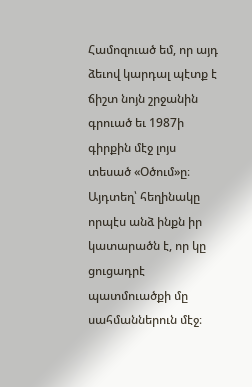Համոզուած եմ, որ այդ ձեւով կարդալ պէտք է ճիշտ նոյն շրջանին գրուած եւ 1987ի գիրքին մէջ լոյս տեսած «Օծում»ը։ Այդտեղ՝ հեղինակը որպէս անձ ինքն իր կատարածն է, որ կը ցուցադրէ պատմուածքի մը սահմաններուն մէջ։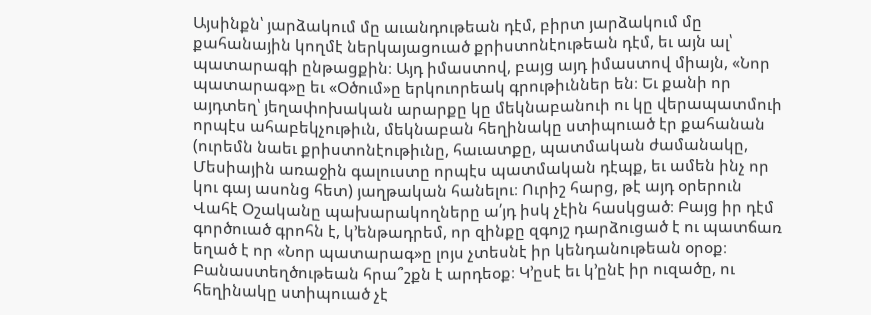Այսինքն՝ յարձակում մը աւանդութեան դէմ, բիրտ յարձակում մը քահանային կողմէ ներկայացուած քրիստոնէութեան դէմ, եւ այն ալ՝ պատարագի ընթացքին։ Այդ իմաստով, բայց այդ իմաստով միայն, «Նոր պատարագ»ը եւ «Օծում»ը երկուորեակ գրութիւններ են։ Եւ քանի որ այդտեղ՝ յեղափոխական արարքը կը մեկնաբանուի ու կը վերապատմուի որպէս ահաբեկչութիւն, մեկնաբան հեղինակը ստիպուած էր քահանան (ուրեմն նաեւ քրիստոնէութիւնը, հաւատքը, պատմական ժամանակը, Մեսիային առաջին գալուստը որպէս պատմական դէպք, եւ ամեն ինչ որ կու գայ ասոնց հետ) յաղթական հանելու։ Ուրիշ հարց, թէ այդ օրերուն Վահէ Օշականը պախարակողները ա՛յդ իսկ չէին հասկցած։ Բայց իր դէմ գործուած գրոհն է, կ’ենթադրեմ, որ զինքը զգոյշ դարձուցած է ու պատճառ եղած է որ «Նոր պատարագ»ը լոյս չտեսնէ իր կենդանութեան օրօք։
Բանաստեղծութեան հրա՞շքն է արդեօք։ Կ’ըսէ եւ կ’ընէ իր ուզածը, ու հեղինակը ստիպուած չէ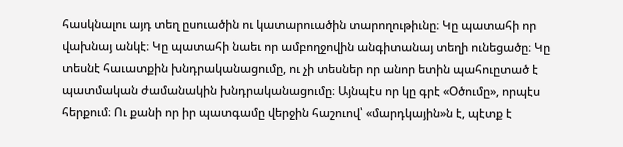հասկնալու այդ տեղ ըսուածին ու կատարուածին տարողութիւնը։ Կը պատահի որ վախնայ անկէ։ Կը պատահի նաեւ որ ամբողջովին անգիտանայ տեղի ունեցածը։ Կը տեսնէ հաւատքին խնդրականացումը, ու չի տեսներ որ անոր ետին պահուըտած է պատմական ժամանակին խնդրականացումը։ Այնպէս որ կը գրէ «Օծումը», որպէս հերքում։ Ու քանի որ իր պատգամը վերջին հաշուով՝ «մարդկային»ն է, պէտք է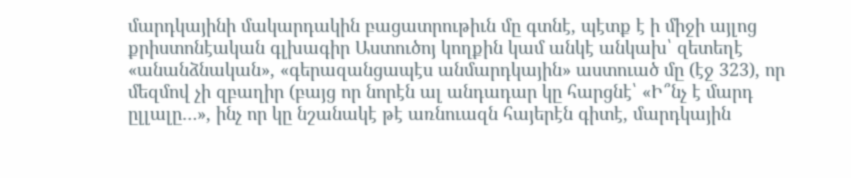մարդկայինի մակարդակին բացատրութիւն մը գտնէ, պէտք է ի միջի այլոց քրիստոնէական գլխագիր Աստուծոյ կողքին կամ անկէ անկախ՝ զետեղէ «անանձնական», «գերազանցապէս անմարդկային» աստուած մը (էջ 323), որ մեզմով չի զբաղիր (բայց որ նորէն ալ անդադար կը հարցնէ՝ «Ի՞նչ է մարդ ըլլալը…», ինչ որ կը նշանակէ թէ առնուազն հայերէն գիտէ, մարդկային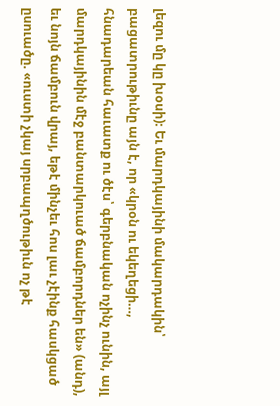լեզու մը կը խօսի)։ Եւ մարդկայինի մակարդակին՝ բացատրութիւնը այն է, որ «կրօն ու եկեղեցի…, հնադարեան հաւատք ու ծէս՝ գերբնական ոչինչ ունին, այլ մարդկայինին մէջ բանտարկուած ճամբորդներ են» (անդ), եւ նոյն ճամբուն վրայ, եթէ մինչեւ հոս լաւ չէինք հասկցած ըսուածը. «ուստի չկայ սրբապղծութիւն ոչ թէ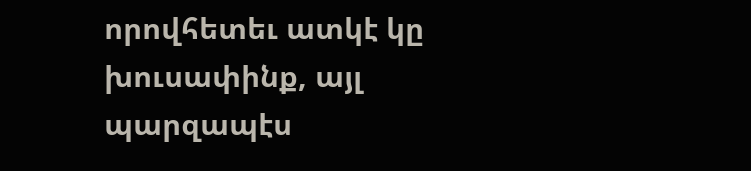որովհետեւ ատկէ կը խուսափինք, այլ պարզապէս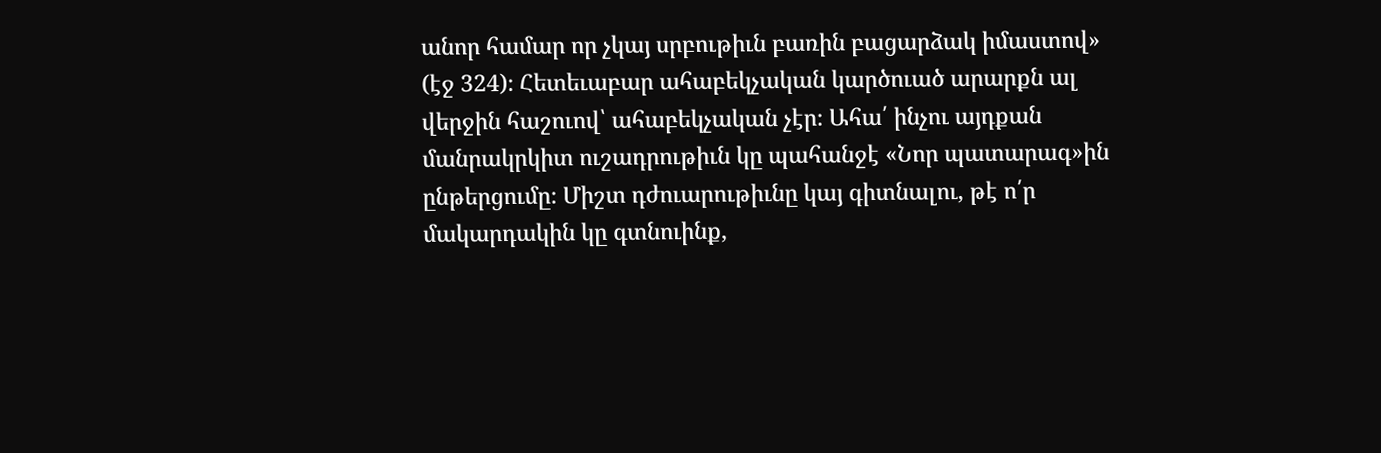անոր համար որ չկայ սրբութիւն բառին բացարձակ իմաստով» (էջ 324)։ Հետեւաբար ահաբեկչական կարծուած արարքն ալ վերջին հաշուով՝ ահաբեկչական չէր։ Ահա՛ ինչու այդքան մանրակրկիտ ուշադրութիւն կը պահանջէ «Նոր պատարագ»ին ընթերցումը։ Միշտ դժուարութիւնը կայ գիտնալու, թէ ո՛ր մակարդակին կը գտնուինք,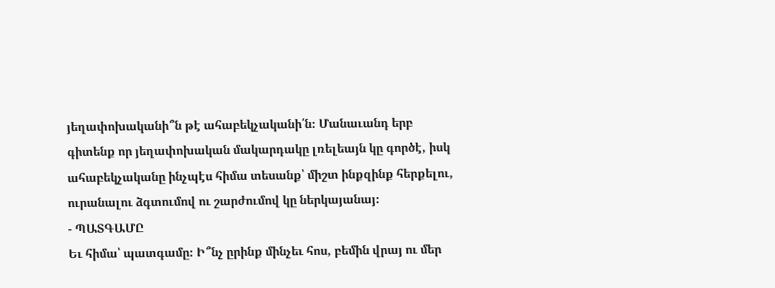յեղափոխականի՞ն թէ ահաբեկչականի՛ն։ Մանաւանդ երբ գիտենք որ յեղափոխական մակարդակը լռելեայն կը գործէ, իսկ ահաբեկչականը ինչպէս հիմա տեսանք՝ միշտ ինքզինք հերքելու, ուրանալու ձգտումով ու շարժումով կը ներկայանայ։
- ՊԱՏԳԱՄԸ
Եւ հիմա՝ պատգամը։ Ի՞նչ ըրինք մինչեւ հոս, բեմին վրայ ու մեր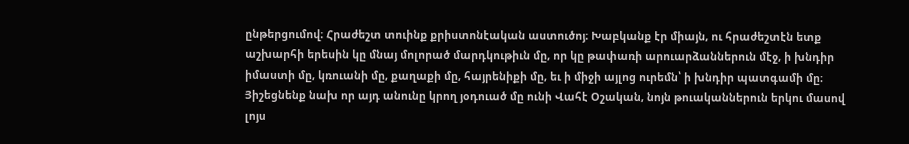ընթերցումով։ Հրաժեշտ տուինք քրիստոնէական աստուծոյ։ Խաբկանք էր միայն, ու հրաժեշտէն ետք աշխարհի երեսին կը մնայ մոլորած մարդկութիւն մը, որ կը թափառի արուարձաններուն մէջ, ի խնդիր իմաստի մը, կռուանի մը, քաղաքի մը, հայրենիքի մը, եւ ի միջի այլոց ուրեմն՝ ի խնդիր պատգամի մը։ Յիշեցնենք նախ որ այդ անունը կրող յօդուած մը ունի Վահէ Օշական, նոյն թուականներուն երկու մասով լոյս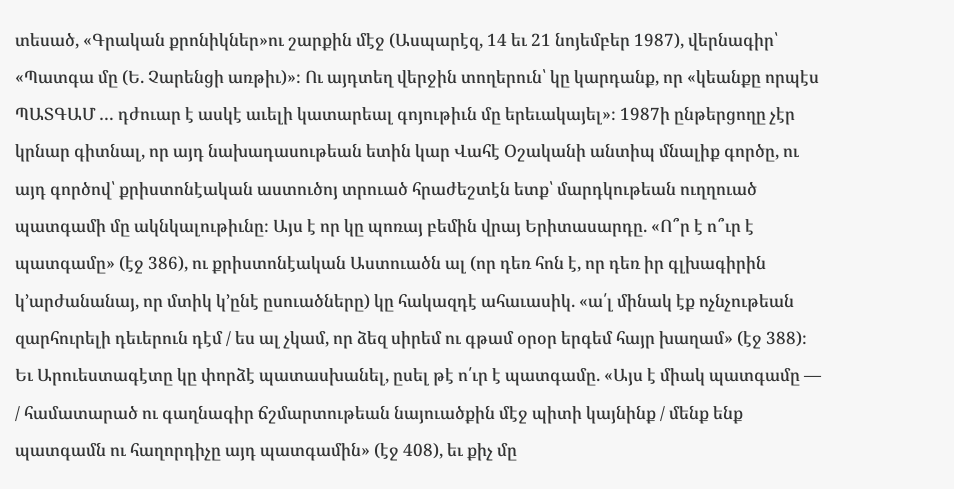տեսած, «Գրական քրոնիկներ»ու շարքին մէջ (Ասպարէզ, 14 եւ 21 նոյեմբեր 1987), վերնագիր՝ «Պատգա մը (Ե. Չարենցի առթիւ)»։ Ու այդտեղ վերջին տողերուն՝ կը կարդանք, որ «կեանքը որպէս ՊԱՏԳԱՄ … դժուար է ասկէ աւելի կատարեալ գոյութիւն մը երեւակայել»։ 1987ի ընթերցողը չէր կրնար գիտնալ, որ այդ նախադասութեան ետին կար Վահէ Օշականի անտիպ մնալիք գործը, ու այդ գործով՝ քրիստոնէական աստուծոյ տրուած հրաժեշտէն ետք՝ մարդկութեան ուղղուած պատգամի մը ակնկալութիւնը։ Այս է որ կը պոռայ բեմին վրայ Երիտասարդը. «Ո՞ր է ո՞ւր է պատգամը» (էջ 386), ու քրիստոնէական Աստուածն ալ (որ դեռ հոն է, որ դեռ իր գլխագիրին կ’արժանանայ, որ մտիկ կ’ընէ ըսուածները) կը հակազդէ ահաւասիկ. «ա՛լ մինակ էք ոչնչութեան զարհուրելի դեւերուն դէմ / ես ալ չկամ, որ ձեզ սիրեմ ու գթամ օրօր երգեմ հայր խաղամ» (էջ 388)։ Եւ Արուեստագէտը կը փորձէ պատասխանել, ըսել թէ ո՛ւր է պատգամը. «Այս է միակ պատգամը — / համատարած ու գաղնագիր ճշմարտութեան նայուածքին մէջ պիտի կայնինք / մենք ենք պատգամն ու հաղորդիչը այդ պատգամին» (էջ 408), եւ քիչ մը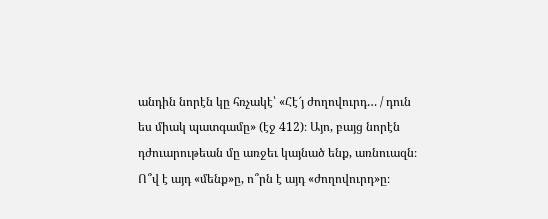անդին նորէն կը հռչակէ՝ «Հէ՜յ ժողովուրդ… / դուն ես միակ պատգամը» (էջ 412)։ Այո, բայց նորէն դժուարութեան մը առջեւ կայնած ենք, առնուազն։ Ո՞վ է այդ «մենք»ը, ո՞րն է այդ «ժողովուրդ»ը։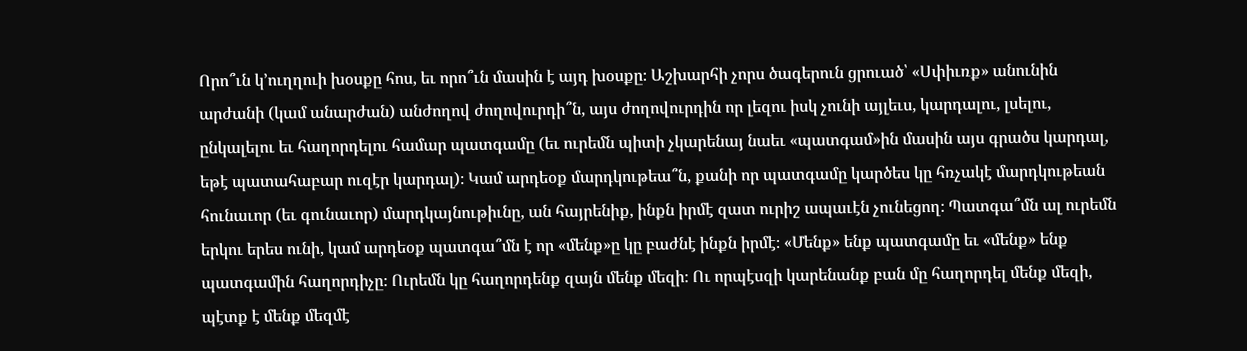Որո՞ւն կ’ուղղուի խօսքը հոս, եւ որո՞ւն մասին է այդ խօսքը։ Աշխարհի չորս ծագերուն ցրուած՝ «Սփիւռք» անունին արժանի (կամ անարժան) անժողով ժողովուրդի՞ն, այս ժողովուրդին որ լեզու իսկ չունի այլեւս, կարդալու, լսելու, ընկալելու եւ հաղորդելու համար պատգամը (եւ ուրեմն պիտի չկարենայ նաեւ «պատգամ»ին մասին այս գրածս կարդալ, եթէ պատահաբար ուզէր կարդալ)։ Կամ արդեօք մարդկութեա՞ն, քանի որ պատգամը կարծես կը հռչակէ մարդկութեան հունաւոր (եւ գունաւոր) մարդկայնութիւնը, ան հայրենիք, ինքն իրմէ զատ ուրիշ ապաւէն չունեցող։ Պատգա՞մն ալ ուրեմն երկու երես ունի, կամ արդեօք պատգա՞մն է որ «մենք»ը կը բաժնէ ինքն իրմէ։ «Մենք» ենք պատգամը եւ «մենք» ենք պատգամին հաղորդիչը։ Ուրեմն կը հաղորդենք զայն մենք մեզի։ Ու որպէսզի կարենանք բան մը հաղորդել մենք մեզի, պէտք է մենք մեզմէ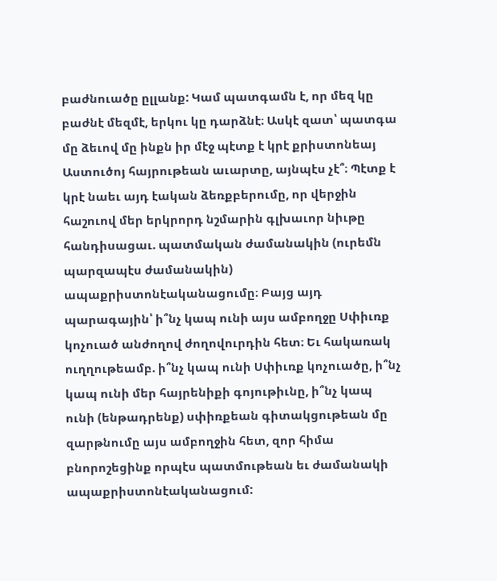բաժնուածը ըլլանք: Կամ պատգամն է, որ մեզ կը բաժնէ մեզմէ, երկու կը դարձնէ։ Ասկէ զատ՝ պատգա մը ձեւով մը ինքն իր մէջ պէտք է կրէ քրիստոնեայ Աստուծոյ հայրութեան աւարտը, այնպէս չէ՞։ Պէտք է կրէ նաեւ այդ էական ձեռքբերումը, որ վերջին հաշուով մեր երկրորդ նշմարին գլխաւոր նիւթը հանդիսացաւ. պատմական ժամանակին (ուրեմն պարզապէս ժամանակին) ապաքրիստոնէականացումը։ Բայց այդ պարագային՝ ի՞նչ կապ ունի այս ամբողջը Սփիւռք կոչուած անժողով ժողովուրդին հետ։ Եւ հակառակ ուղղութեամբ. ի՞նչ կապ ունի Սփիւռք կոչուածը, ի՞նչ կապ ունի մեր հայրենիքի գոյութիւնը, ի՞նչ կապ ունի (ենթադրենք) սփիռքեան գիտակցութեան մը զարթնումը այս ամբողջին հետ, զոր հիմա բնորոշեցինք որպէս պատմութեան եւ ժամանակի ապաքրիստոնէականացում: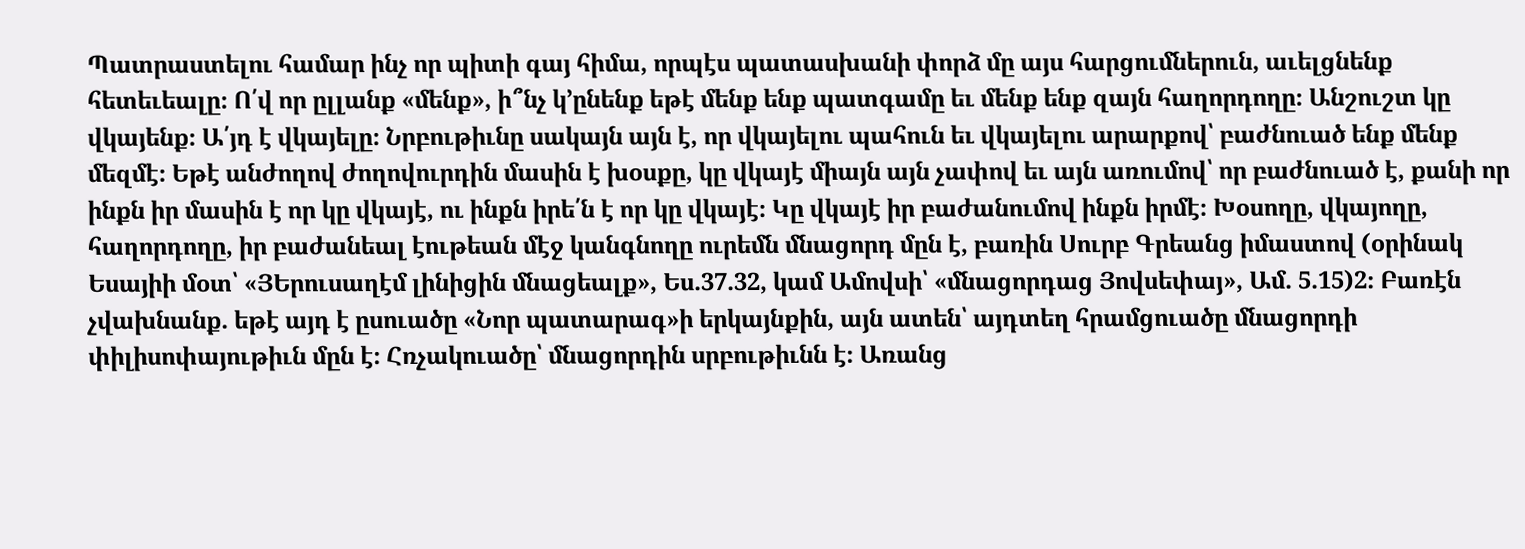Պատրաստելու համար ինչ որ պիտի գայ հիմա, որպէս պատասխանի փորձ մը այս հարցումներուն, աւելցնենք հետեւեալը։ Ո՛վ որ ըլլանք «մենք», ի՞նչ կ’ընենք եթէ մենք ենք պատգամը եւ մենք ենք զայն հաղորդողը։ Անշուշտ կը վկայենք։ Ա՛յդ է վկայելը։ Նրբութիւնը սակայն այն է, որ վկայելու պահուն եւ վկայելու արարքով՝ բաժնուած ենք մենք մեզմէ։ Եթէ անժողով ժողովուրդին մասին է խօսքը, կը վկայէ միայն այն չափով եւ այն առումով՝ որ բաժնուած է, քանի որ ինքն իր մասին է որ կը վկայէ, ու ինքն իրե՛ն է որ կը վկայէ։ Կը վկայէ իր բաժանումով ինքն իրմէ։ Խօսողը, վկայողը, հաղորդողը, իր բաժանեալ էութեան մէջ կանգնողը ուրեմն մնացորդ մըն է, բառին Սուրբ Գրեանց իմաստով (օրինակ Եսայիի մօտ՝ «ՅԵրուսաղէմ լինիցին մնացեալք», Ես.37.32, կամ Ամովսի՝ «մնացորդաց Յովսեփայ», Ամ. 5.15)2։ Բառէն չվախնանք. եթէ այդ է ըսուածը «Նոր պատարագ»ի երկայնքին, այն ատեն՝ այդտեղ հրամցուածը մնացորդի փիլիսոփայութիւն մըն է։ Հռչակուածը՝ մնացորդին սրբութիւնն է։ Առանց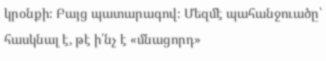կրօնքի։ Բայց պատարագով։ Մեզմէ պահանջուածը՝ հասկնալ է, թէ ի՛նչ է «մնացորդ»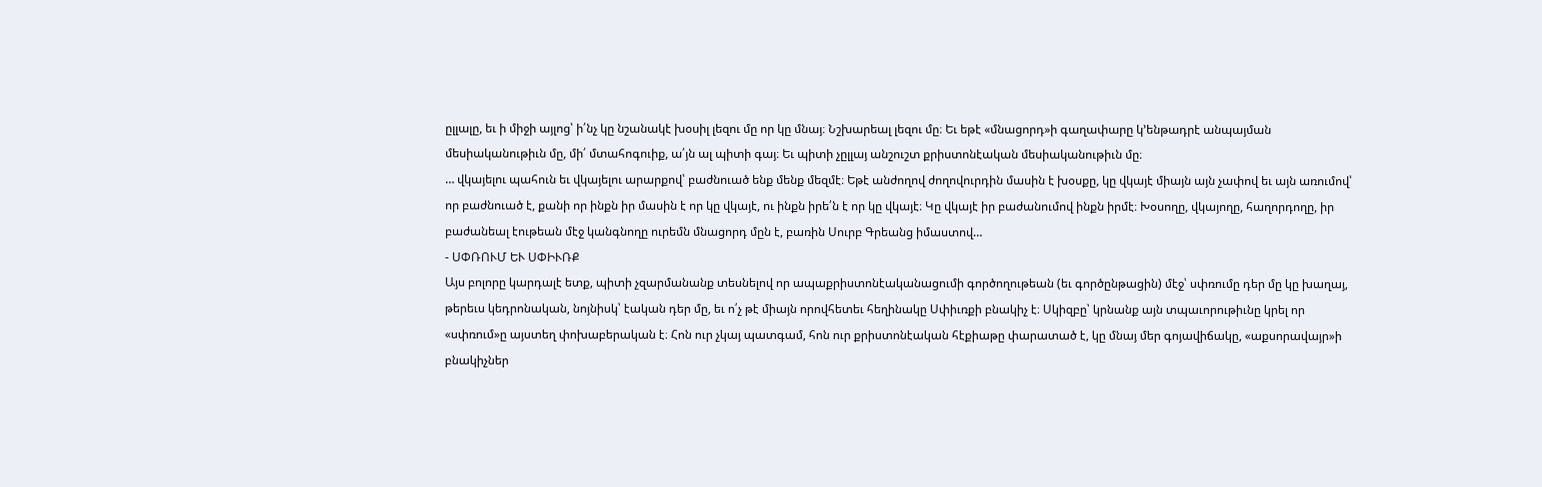ըլլալը, եւ ի միջի այլոց՝ ի՛նչ կը նշանակէ խօսիլ լեզու մը որ կը մնայ։ Նշխարեալ լեզու մը։ Եւ եթէ «մնացորդ»ի գաղափարը կ’ենթադրէ անպայման մեսիականութիւն մը, մի՛ մտահոգուիք, ա՛յն ալ պիտի գայ։ Եւ պիտի չըլլայ անշուշտ քրիստոնէական մեսիականութիւն մը։
… վկայելու պահուն եւ վկայելու արարքով՝ բաժնուած ենք մենք մեզմէ։ Եթէ անժողով ժողովուրդին մասին է խօսքը, կը վկայէ միայն այն չափով եւ այն առումով՝ որ բաժնուած է, քանի որ ինքն իր մասին է որ կը վկայէ, ու ինքն իրե՛ն է որ կը վկայէ։ Կը վկայէ իր բաժանումով ինքն իրմէ։ Խօսողը, վկայողը, հաղորդողը, իր բաժանեալ էութեան մէջ կանգնողը ուրեմն մնացորդ մըն է, բառին Սուրբ Գրեանց իմաստով…
- ՍՓՌՈՒՄ ԵՒ ՍՓԻՒՌՔ
Այս բոլորը կարդալէ ետք, պիտի չզարմանանք տեսնելով որ ապաքրիստոնէականացումի գործողութեան (եւ գործընթացին) մէջ՝ սփռումը դեր մը կը խաղայ, թերեւս կեդրոնական, նոյնիսկ՝ էական դեր մը, եւ ո՛չ թէ միայն որովհետեւ հեղինակը Սփիւռքի բնակիչ է։ Սկիզբը՝ կրնանք այն տպաւորութիւնը կրել որ «սփռում»ը այստեղ փոխաբերական է։ Հոն ուր չկայ պատգամ, հոն ուր քրիստոնէական հէքիաթը փարատած է, կը մնայ մեր գոյավիճակը, «աքսորավայր»ի բնակիչներ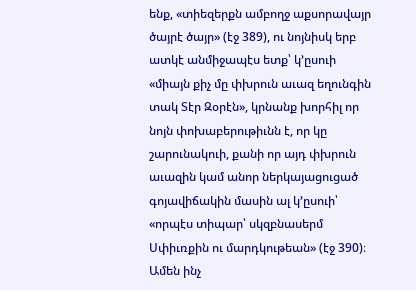ենք, «տիեզերքն ամբողջ աքսորավայր ծայրէ ծայր» (էջ 389), ու նոյնիսկ երբ ատկէ անմիջապէս ետք՝ կ’ըսուի «միայն քիչ մը փխրուն աւազ եղունգին տակ Տէր Զօրէն», կրնանք խորհիլ որ նոյն փոխաբերութիւնն է, որ կը շարունակուի, քանի որ այդ փխրուն աւազին կամ անոր ներկայացուցած գոյավիճակին մասին ալ կ’ըսուի՝ «որպէս տիպար՝ սկզբնասերմ Սփիւռքին ու մարդկութեան» (էջ 390)։ Ամեն ինչ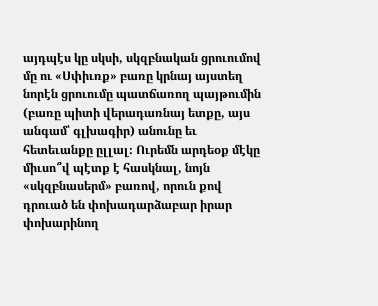այդպէս կը սկսի, սկզբնական ցրուումով մը ու «Սփիւռք» բառը կրնայ այստեղ նորէն ցրուումը պատճառող պայթումին (բառը պիտի վերադառնայ ետքը, այս անգամ՝ գլխագիր) անունը եւ հետեւանքը ըլլալ։ Ուրեմն արդեօք մէկը միւսո՞վ պէտք է հասկնալ, նոյն «սկզբնասերմ» բառով, որուն քով դրուած են փոխադարձաբար իրար փոխարինող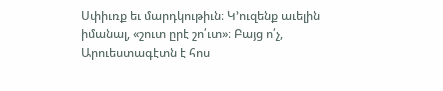Սփիւռք եւ մարդկութիւն։ Կ’ուզենք աւելին իմանալ, «շուտ ըրէ շո՛ւտ»։ Բայց ո՛չ, Արուեստագէտն է հոս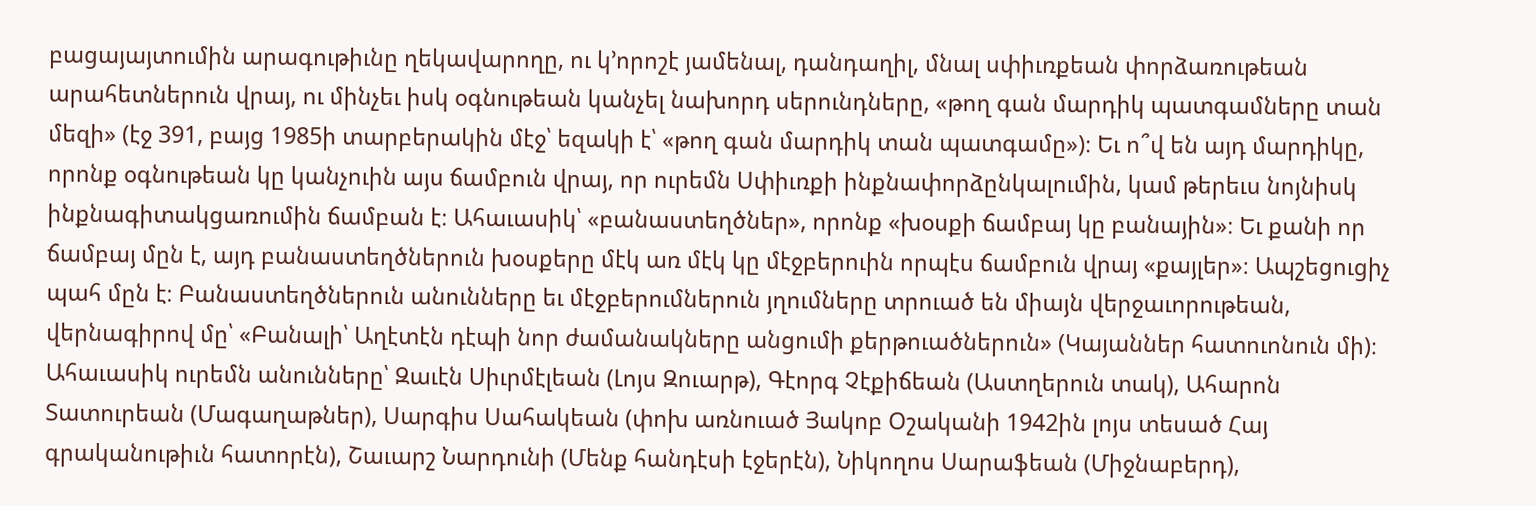բացայայտումին արագութիւնը ղեկավարողը, ու կ’որոշէ յամենալ, դանդաղիլ, մնալ սփիւռքեան փորձառութեան արահետներուն վրայ, ու մինչեւ իսկ օգնութեան կանչել նախորդ սերունդները, «թող գան մարդիկ պատգամները տան մեզի» (էջ 391, բայց 1985ի տարբերակին մէջ՝ եզակի է՝ «թող գան մարդիկ տան պատգամը»)։ Եւ ո՞վ են այդ մարդիկը, որոնք օգնութեան կը կանչուին այս ճամբուն վրայ, որ ուրեմն Սփիւռքի ինքնափորձընկալումին, կամ թերեւս նոյնիսկ ինքնագիտակցառումին ճամբան է։ Ահաւասիկ՝ «բանաստեղծներ», որոնք «խօսքի ճամբայ կը բանային»։ Եւ քանի որ ճամբայ մըն է, այդ բանաստեղծներուն խօսքերը մէկ առ մէկ կը մէջբերուին որպէս ճամբուն վրայ «քայլեր»։ Ապշեցուցիչ պահ մըն է։ Բանաստեղծներուն անունները եւ մէջբերումներուն յղումները տրուած են միայն վերջաւորութեան, վերնագիրով մը՝ «Բանալի՝ Աղէտէն դէպի նոր ժամանակները անցումի քերթուածներուն» (Կայաններ հատուոնուն մի)։ Ահաւասիկ ուրեմն անունները՝ Զաւէն Սիւրմէլեան (Լոյս Զուարթ), Գէորգ Չէքիճեան (Աստղերուն տակ), Ահարոն Տատուրեան (Մագաղաթներ), Սարգիս Սահակեան (փոխ առնուած Յակոբ Օշականի 1942ին լոյս տեսած Հայ գրականութիւն հատորէն), Շաւարշ Նարդունի (Մենք հանդէսի էջերէն), Նիկողոս Սարաֆեան (Միջնաբերդ),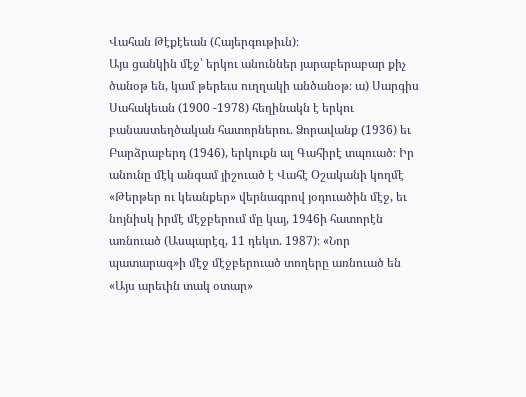Վահան Թէքէեան (Հայերգութիւն)։
Այս ցանկին մէջ՝ երկու անուններ յարաբերաբար քիչ ծանօթ են, կամ թերեւս ուղղակի անծանօթ։ ա) Սարգիս Սահակեան (1900 -1978) հեղինակն է երկու բանաստեղծական հատորներու. Ձորավանք (1936) եւ Բարձրաբերդ (1946), երկուքն ալ Գահիրէ տպուած։ Իր անունը մէկ անգամ յիշուած է Վահէ Օշականի կողմէ «Թերթեր ու կեանքեր» վերնագրով յօդուածին մէջ, եւ նոյնիսկ իրմէ մէջբերում մը կայ, 1946ի հատորէն առնուած (Ասպարէզ, 11 դեկտ. 1987)։ «Նոր պատարագ»ի մէջ մէջբերուած տողերը առնուած են «Այս արեւին տակ օտար»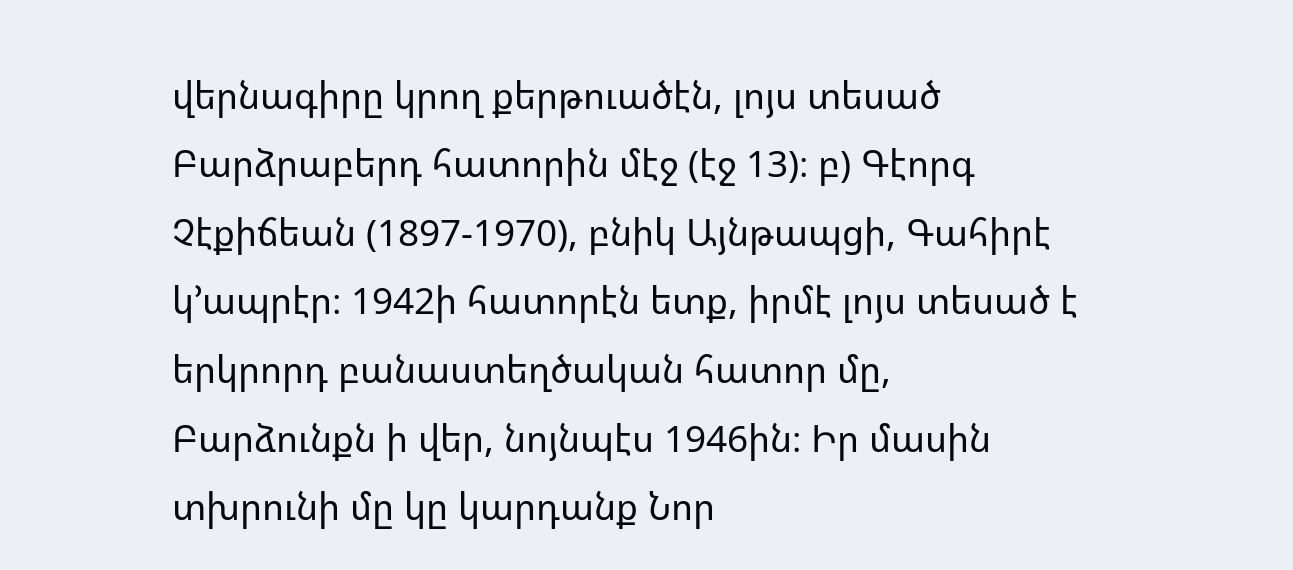վերնագիրը կրող քերթուածէն, լոյս տեսած Բարձրաբերդ հատորին մէջ (էջ 13)։ բ) Գէորգ Չէքիճեան (1897-1970), բնիկ Այնթապցի, Գահիրէ կ’ապրէր։ 1942ի հատորէն ետք, իրմէ լոյս տեսած է երկրորդ բանաստեղծական հատոր մը, Բարձունքն ի վեր, նոյնպէս 1946ին։ Իր մասին տխրունի մը կը կարդանք Նոր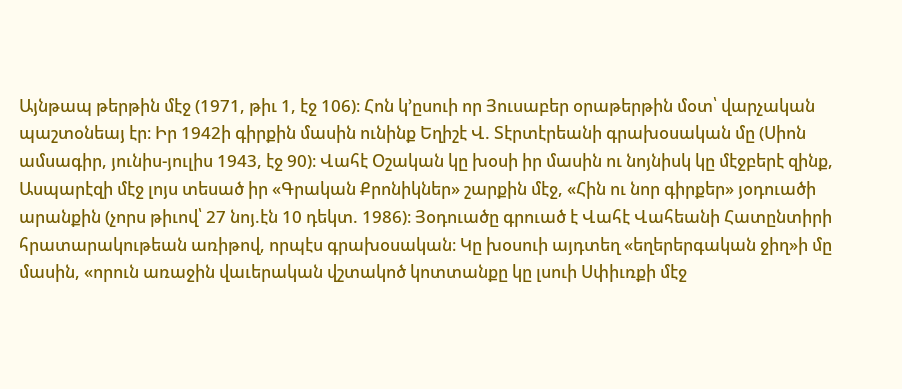Այնթապ թերթին մէջ (1971, թիւ 1, էջ 106)։ Հոն կ’ըսուի որ Յուսաբեր օրաթերթին մօտ՝ վարչական պաշտօնեայ էր։ Իր 1942ի գիրքին մասին ունինք Եղիշէ Վ. Տէրտէրեանի գրախօսական մը (Սիոն ամսագիր, յունիս-յուլիս 1943, էջ 90)։ Վահէ Օշական կը խօսի իր մասին ու նոյնիսկ կը մէջբերէ զինք, Ասպարէզի մէջ լոյս տեսած իր «Գրական Քրոնիկներ» շարքին մէջ, «Հին ու նոր գիրքեր» յօդուածի արանքին (չորս թիւով՝ 27 նոյ.էն 10 դեկտ. 1986)։ Յօդուածը գրուած է Վահէ Վահեանի Հատընտիրի հրատարակութեան առիթով, որպէս գրախօսական։ Կը խօսուի այդտեղ «եղերերգական ջիղ»ի մը մասին, «որուն առաջին վաւերական վշտակոծ կոտտանքը կը լսուի Սփիւռքի մէջ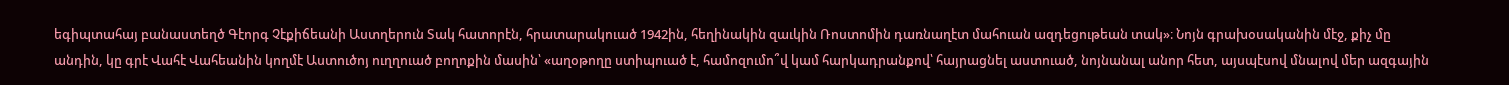եգիպտահայ բանաստեղծ Գէորգ Չէքիճեանի Աստղերուն Տակ հատորէն, հրատարակուած 1942ին, հեղինակին զաւկին Ռոստոմին դառնաղէտ մահուան ազդեցութեան տակ»։ Նոյն գրախօսականին մէջ, քիչ մը անդին, կը գրէ Վահէ Վահեանին կողմէ Աստուծոյ ուղղուած բողոքին մասին՝ «աղօթողը ստիպուած է, համոզումո՞վ կամ հարկադրանքով՝ հայրացնել աստուած, նոյնանալ անոր հետ, այսպէսով մնալով մեր ազգային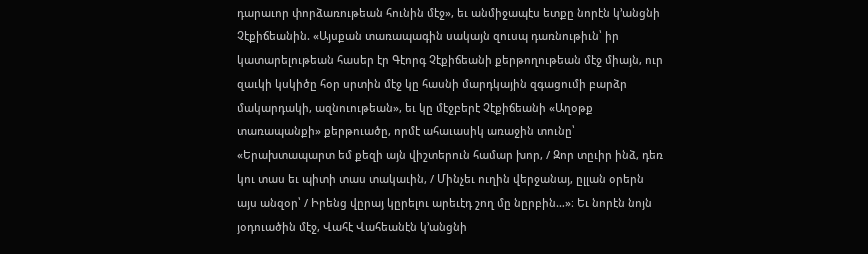դարաւոր փորձառութեան հունին մէջ», եւ անմիջապէս ետքը նորէն կ’անցնի Չէքիճեանին. «Այսքան տառապագին սակայն զուսպ դառնութիւն՝ իր կատարելութեան հասեր էր Գէորգ Չէքիճեանի քերթողութեան մէջ միայն, ուր զաւկի կսկիծը հօր սրտին մէջ կը հասնի մարդկային զգացումի բարձր մակարդակի, ազնուութեան», եւ կը մէջբերէ Չէքիճեանի «Աղօթք տառապանքի» քերթուածը, որմէ ահաւասիկ առաջին տունը՝ «Երախտապարտ եմ քեզի այն վիշտերուն համար խոր, / Զոր տըւիր ինձ, դեռ կու տաս եւ պիտի տաս տակաւին, / Մինչեւ ուղին վերջանայ, ըլլան օրերն այս անզօր՝ / Իրենց վըրայ կըրելու արեւէդ շող մը նըրբին…»։ Եւ նորէն նոյն յօդուածին մէջ, Վահէ Վահեանէն կ’անցնի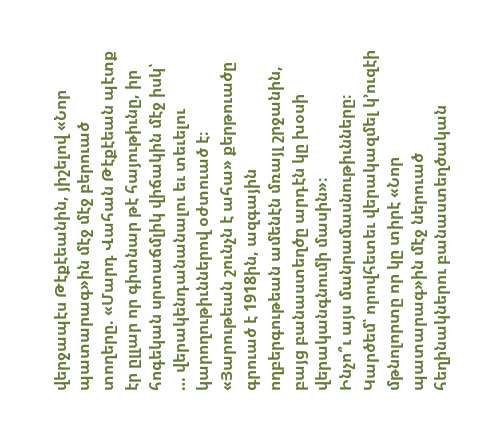վերջապէս Թէքէեանին, յիշելով «Նոր պատարագ»ին մէջ մէջ բերուած տողերը. «Մարդ Վահան Թէքէեան պէտք էր ըլլար որ գիտնար թէ հայութիւնը, իր հոգեկան սրտաճմլիկ վիճակին մէջ իսկ՝ … վերակենդանանալու եւ տեւելու կարողութիւններով օժտուած է։ «Յարութեան շունչն է ահա» քերթուածը գրուած է 1918ին, ազգային ողբերգութեան ամենէն մռայլ շրջանին, բայց բանաստեղծը արդէն կը խօսի վերականգնումի մասին»։
Ինչո՞ւ այս մանրամասնութիւնները։ Կարծեմ՝ որովհետեւ վերակազմել կ’ուզէի մթնոլորտը որ կը տիրէ «Նոր պատարագ»ին մէջ ներուած հեղինակներու բանաստեղծական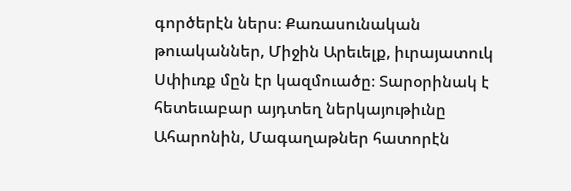գործերէն ներս։ Քառասունական թուականներ, Միջին Արեւելք, իւրայատուկ Սփիւռք մըն էր կազմուածը։ Տարօրինակ է հետեւաբար այդտեղ ներկայութիւնը Ահարոնին, Մագաղաթներ հատորէն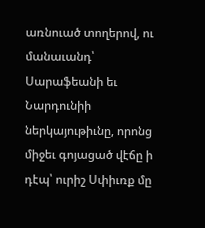առնուած տողերով, ու մանաւանդ՝ Սարաֆեանի եւ Նարդունիի ներկայութիւնը, որոնց միջեւ գոյացած վէճը ի դէպ՝ ուրիշ Սփիւռք մը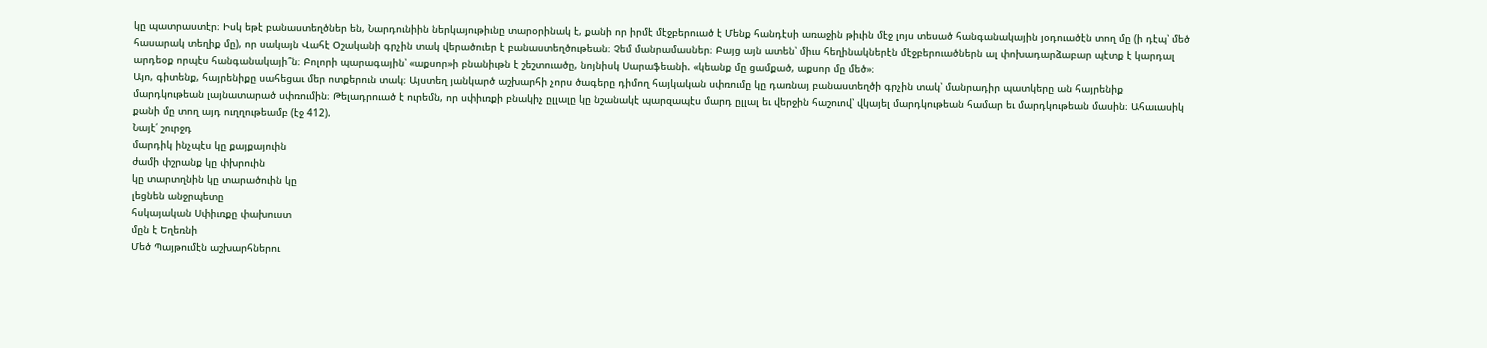կը պատրաստէր։ Իսկ եթէ բանաստեղծներ են, Նարդունիին ներկայութիւնը տարօրինակ է, քանի որ իրմէ մէջբերուած է Մենք հանդէսի առաջին թիւին մէջ լոյս տեսած հանգանակային յօդուածէն տող մը (ի դէպ՝ մեծ հասարակ տեղիք մը), որ սակայն Վահէ Օշականի գրչին տակ վերածուեր է բանաստեղծութեան։ Չեմ մանրամասներ։ Բայց այն ատեն՝ միւս հեղինակներէն մէջբերուածներն ալ փոխադարձաբար պէտք է կարդալ արդեօք որպէս հանգանակայի՞ն։ Բոլորի պարագային՝ «աքսոր»ի բնանիւթն է շեշտուածը, նոյնիսկ Սարաֆեանի. «կեանք մը ցամքած, աքսոր մը մեծ»։
Այո, գիտենք, հայրենիքը սահեցաւ մեր ոտքերուն տակ։ Այստեղ յանկարծ աշխարհի չորս ծագերը դիմող հայկական սփռումը կը դառնայ բանաստեղծի գրչին տակ՝ մանրադիր պատկերը ան հայրենիք մարդկութեան լայնատարած սփռումին։ Թելադրուած է ուրեմն, որ սփիւռքի բնակիչ ըլլալը կը նշանակէ պարզապէս մարդ ըլլալ եւ վերջին հաշուով՝ վկայել մարդկութեան համար եւ մարդկութեան մասին։ Ահաւասիկ քանի մը տող այդ ուղղութեամբ (էջ 412).
Նայէ՛ շուրջդ
մարդիկ ինչպէս կը քայքայուին
ժամի փշրանք կը փխրուին
կը տարտղնին կը տարածուին կը
լեցնեն անջրպետը
հսկայական Սփիւռքը փախուստ
մըն է Եղեռնի
Մեծ Պայթումէն աշխարհներու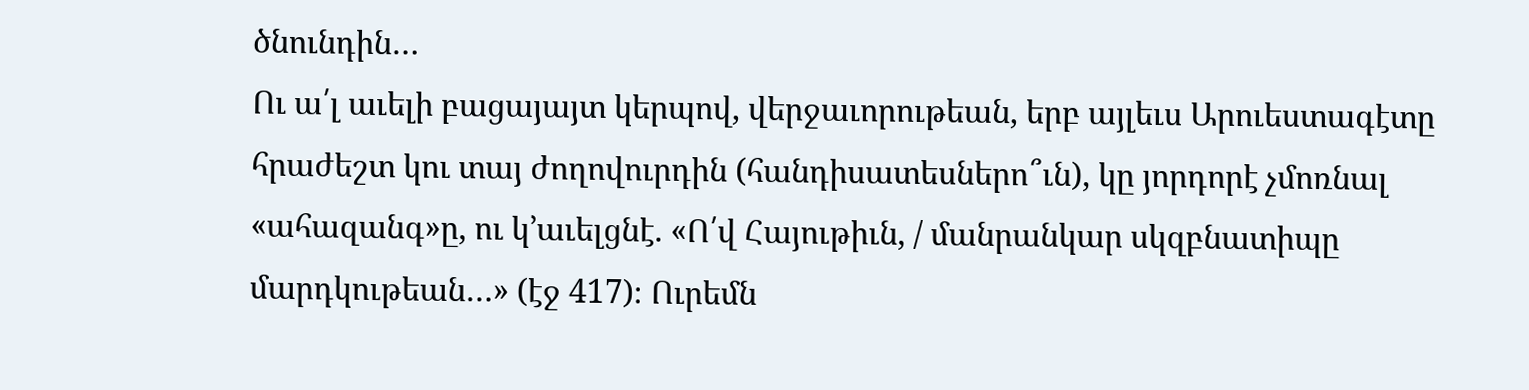ծնունդին…
Ու ա՛լ աւելի բացայայտ կերպով, վերջաւորութեան, երբ այլեւս Արուեստագէտը հրաժեշտ կու տայ ժողովուրդին (հանդիսատեսներո՞ւն), կը յորդորէ չմոռնալ «ահազանգ»ը, ու կ’աւելցնէ. «Ո՛վ Հայութիւն, / մանրանկար սկզբնատիպը մարդկութեան…» (էջ 417)։ Ուրեմն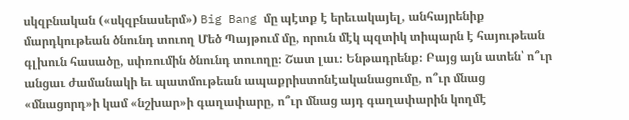սկզբնական («սկզբնասերմ») Big Bang մը պէտք է երեւակայել, անհայրենիք մարդկութեան ծնունդ տուող Մեծ Պայթում մը, որուն մէկ պզտիկ տիպարն է հայութեան գլխուն հասածը, սփռումին ծնունդ տուողը։ Շատ լաւ։ Ենթադրենք։ Բայց այն ատեն՝ ո՞ւր անցաւ ժամանակի եւ պատմութեան ապաքրիստոնէականացումը, ո՞ւր մնաց «մնացորդ»ի կամ «նշխար»ի գաղափարը, ո՞ւր մնաց այդ գաղափարին կողմէ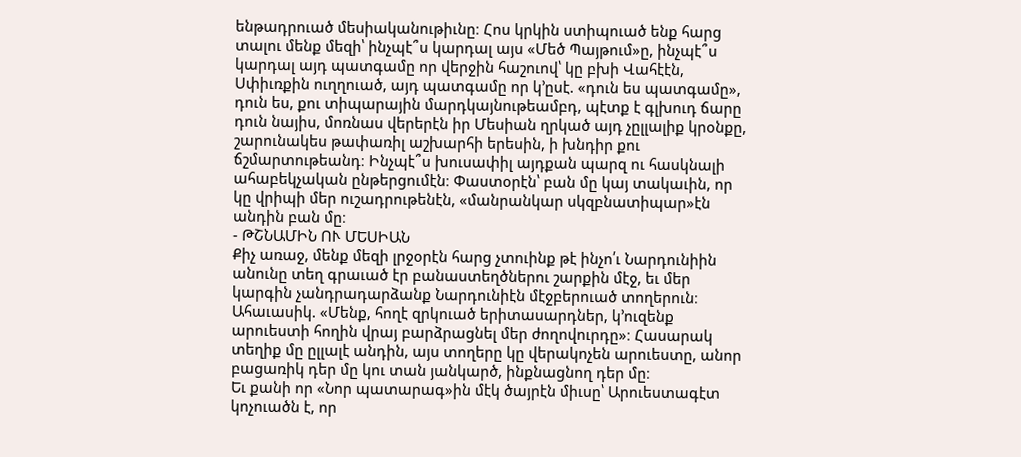ենթադրուած մեսիականութիւնը։ Հոս կրկին ստիպուած ենք հարց տալու մենք մեզի՝ ինչպէ՞ս կարդալ այս «Մեծ Պայթում»ը, ինչպէ՞ս կարդալ այդ պատգամը որ վերջին հաշուով՝ կը բխի Վահէէն, Սփիւռքին ուղղուած, այդ պատգամը որ կ’ըսէ. «դուն ես պատգամը», դուն ես, քու տիպարային մարդկայնութեամբդ, պէտք է գլխուդ ճարը դուն նայիս, մոռնաս վերերէն իր Մեսիան ղրկած այդ չըլլալիք կրօնքը, շարունակես թափառիլ աշխարհի երեսին, ի խնդիր քու ճշմարտութեանդ։ Ինչպէ՞ս խուսափիլ այդքան պարզ ու հասկնալի ահաբեկչական ընթերցումէն։ Փաստօրէն՝ բան մը կայ տակաւին, որ կը վրիպի մեր ուշադրութենէն, «մանրանկար սկզբնատիպար»էն անդին բան մը։
- ԹՇՆԱՄԻՆ ՈՒ ՄԵՍԻԱՆ
Քիչ առաջ, մենք մեզի լրջօրէն հարց չտուինք թէ ինչո՛ւ Նարդունիին անունը տեղ գրաւած էր բանաստեղծներու շարքին մէջ, եւ մեր կարգին չանդրադարձանք Նարդունիէն մէջբերուած տողերուն։ Ահաւասիկ. «Մենք, հողէ զրկուած երիտասարդներ, կ’ուզենք արուեստի հողին վրայ բարձրացնել մեր ժողովուրդը»։ Հասարակ տեղիք մը ըլլալէ անդին, այս տողերը կը վերակոչեն արուեստը, անոր բացառիկ դեր մը կու տան յանկարծ, ինքնացնող դեր մը։
Եւ քանի որ «Նոր պատարագ»ին մէկ ծայրէն միւսը՝ Արուեստագէտ կոչուածն է, որ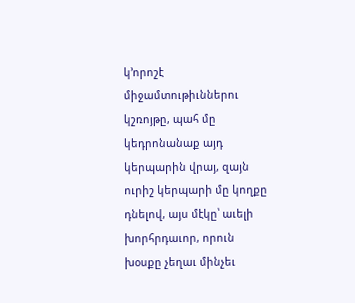կ’որոշէ միջամտութիւններու կշռոյթը, պահ մը կեդրոնանաք այդ կերպարին վրայ, զայն ուրիշ կերպարի մը կողքը դնելով, այս մէկը՝ աւելի խորհրդաւոր, որուն խօսքը չեղաւ մինչեւ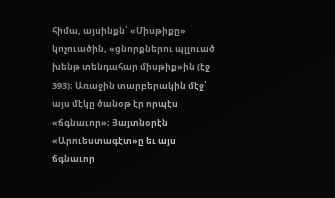հիմա, այսինքն՝ «Միսթիքը» կոչուածին, «ցնորքներու պլլուած խենթ տենդահար միսթիք»ին (էջ 393)։ Առաջին տարբերակին մէջ՝ այս մէկը ծանօթ էր որպէս «ճգնաւոր»։ Յայտնօրէն «Արուեստագէտ»ը եւ այս ճգնաւոր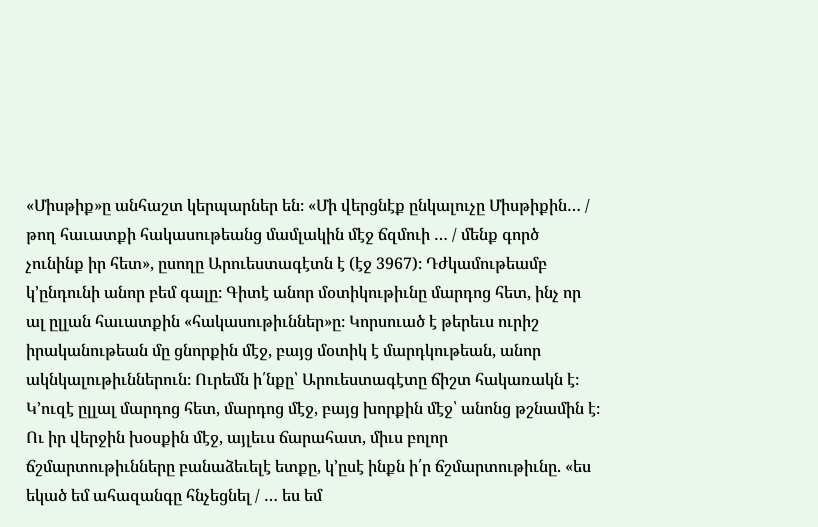«Միսթիք»ը անհաշտ կերպարներ են։ «Մի վերցնէք ընկալուչը Միսթիքին… / թող հաւատքի հակասութեանց մամլակին մէջ ճզմուի … / մենք գործ չունինք իր հետ», ըսողը Արուեստագէտն է (էջ 3967)։ Դժկամութեամբ կ’ընդունի անոր բեմ գալը։ Գիտէ անոր մօտիկութիւնը մարդոց հետ, ինչ որ ալ ըլլան հաւատքին «հակասութիւններ»ը։ Կորսուած է թերեւս ուրիշ իրականութեան մը ցնորքին մէջ, բայց մօտիկ է մարդկութեան, անոր ակնկալութիւններուն։ Ուրեմն ի՛նքը՝ Արուեստագէտը ճիշտ հակառակն է։ Կ’ուզէ ըլլալ մարդոց հետ, մարդոց մէջ, բայց խորքին մէջ՝ անոնց թշնամին է։ Ու իր վերջին խօսքին մէջ, այլեւս ճարահատ, միւս բոլոր ճշմարտութիւնները բանաձեւելէ ետքը, կ’ըսէ ինքն ի՛ր ճշմարտութիւնը. «ես եկած եմ ահազանգը հնչեցնել / … ես եմ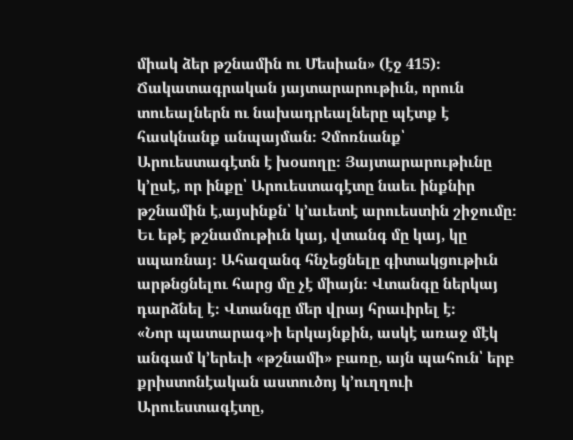միակ ձեր թշնամին ու Մեսիան» (էջ 415)։ Ճակատագրական յայտարարութիւն, որուն տուեալներն ու նախադրեալները պէտք է հասկնանք անպայման։ Չմոռնանք՝ Արուեստագէտն է խօսողը։ Յայտարարութիւնը կ’ըսէ, որ ինքը՝ Արուեստագէտը նաեւ ինքնիր թշնամին է,այսինքն՝ կ’աւետէ արուեստին շիջումը։ Եւ եթէ թշնամութիւն կայ, վտանգ մը կայ, կը սպառնայ։ Ահազանգ հնչեցնելը գիտակցութիւն արթնցնելու հարց մը չէ միայն։ Վտանգը ներկայ դարձնել է։ Վտանգը մեր վրայ հրաւիրել է։
«Նոր պատարագ»ի երկայնքին, ասկէ առաջ մէկ անգամ կ’երեւի «թշնամի» բառը, այն պահուն՝ երբ քրիստոնէական աստուծոյ կ’ուղղուի Արուեստագէտը,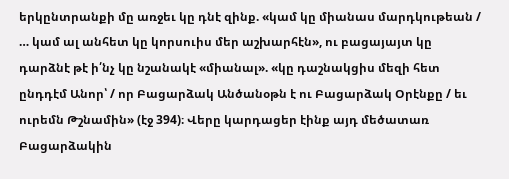երկընտրանքի մը առջեւ կը դնէ զինք. «կամ կը միանաս մարդկութեան / … կամ ալ անհետ կը կորսուիս մեր աշխարհէն», ու բացայայտ կը դարձնէ թէ ի՛նչ կը նշանակէ «միանալ». «կը դաշնակցիս մեզի հետ ընդդէմ Անոր՝ / որ Բացարձակ Անծանօթն է ու Բացարձակ Օրէնքը / եւ ուրեմն Թշնամին» (էջ 394)։ Վերը կարդացեր էինք այդ մեծատառ Բացարձակին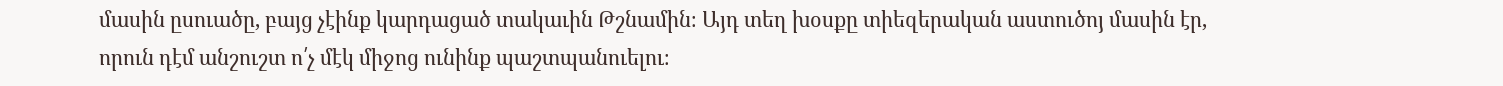մասին ըսուածը, բայց չէինք կարդացած տակաւին Թշնամին։ Այդ տեղ խօսքը տիեզերական աստուծոյ մասին էր, որուն դէմ անշուշտ ո՛չ մէկ միջոց ունինք պաշտպանուելու։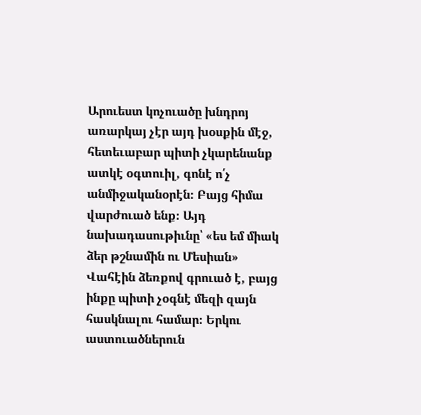Արուեստ կոչուածը խնդրոյ առարկայ չէր այդ խօսքին մէջ, հետեւաբար պիտի չկարենանք ատկէ օգտուիլ, գոնէ ո՛չ անմիջականօրէն։ Բայց հիմա վարժուած ենք։ Այդ նախադասութիւնը՝ «ես եմ միակ ձեր թշնամին ու Մեսիան» Վահէին ձեռքով գրուած է, բայց ինքը պիտի չօգնէ մեզի զայն հասկնալու համար։ Երկու աստուածներուն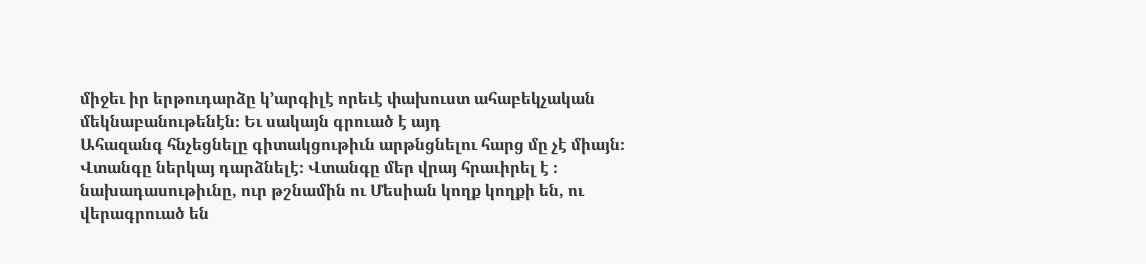միջեւ իր երթուդարձը կ’արգիլէ որեւէ փախուստ ահաբեկչական մեկնաբանութենէն։ Եւ սակայն գրուած է այդ
Ահազանգ հնչեցնելը գիտակցութիւն արթնցնելու հարց մը չէ միայն։ Վտանգը ներկայ դարձնելէ։ Վտանգը մեր վրայ հրաւիրել է ։
նախադասութիւնը, ուր թշնամին ու Մեսիան կողք կողքի են, ու վերագրուած են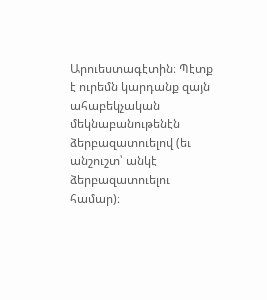Արուեստագէտին։ Պէտք է ուրեմն կարդանք զայն ահաբեկչական մեկնաբանութենէն ձերբազատուելով (եւ անշուշտ՝ անկէ ձերբազատուելու համար)։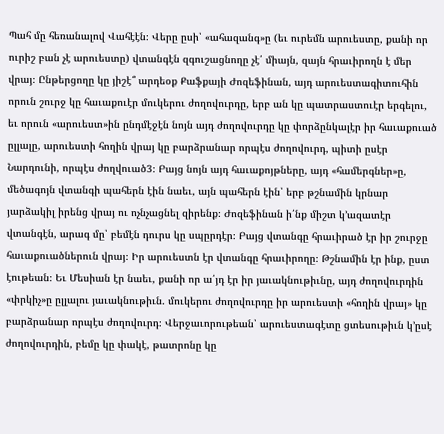Պահ մը հեռանալով Վահէէն։ Վերը ըսի՝ «ահազանգ»ը (եւ ուրեմն արուեստը, քանի որ ուրիշ բան չէ արուեստը) վտանգէն զգուշացնողը չէ՛ միայն, զայն հրաւիրողն է մեր վրայ։ Ընթերցողը կը յիշէ՞ արդեօք Քաֆքայի Ժոզեֆինան, այդ արուեստագիտուհին որուն շուրջ կը հաւաքուէր մուկերու ժողովուրդը, երբ ան կը պատրաստուէր երգելու, եւ որուն «արուեստ»ին ընդմէջէն նոյն այդ ժողովուրդը կը փորձընկալէր իր հաւաքուած ըլլալը, արուեստի հողին վրայ կը բարձրանար որպէս ժողովուրդ, պիտի ըսէր Նարդունի, որպէս ժողվուած3։ Բայց նոյն այդ հաւաքոյթները, այդ «համերգներ»ը, մեծագոյն վտանգի պահերն էին նաեւ, այն պահերն էին՝ երբ թշնամին կրնար յարձակիլ իրենց վրայ ու ոչնչացնել զիրենք։ Ժոզեֆինան ի՛նք միշտ կ’ազատէր վտանգէն, արագ մը՝ բեմէն դուրս կը սպըրդէր։ Բայց վտանգը հրաւիրած էր իր շուրջը հաւաքուածներուն վրայ։ Իր արուեստն էր վտանգը հրաւիրողը։ Թշնամին էր ինք, ըստ էութեան։ Եւ Մեսիան էր նաեւ, քանի որ ա՛յդ էր իր յաւակնութիւնը, այդ ժողովուրդին «փրկիչ»ը ըլլալու յաւակնութիւն. մուկերու ժողովուրդը իր արուեստի «հողին վրայ» կը բարձրանար որպէս ժողովուրդ։ Վերջաւորութեան՝ արուեստագէտը ցտեսութիւն կ’ըսէ ժողովուրդին, բեմը կը փակէ, թատրոնը կը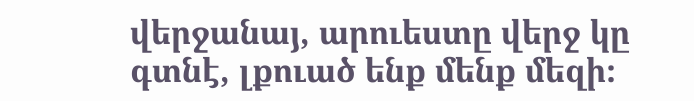վերջանայ, արուեստը վերջ կը գտնէ, լքուած ենք մենք մեզի։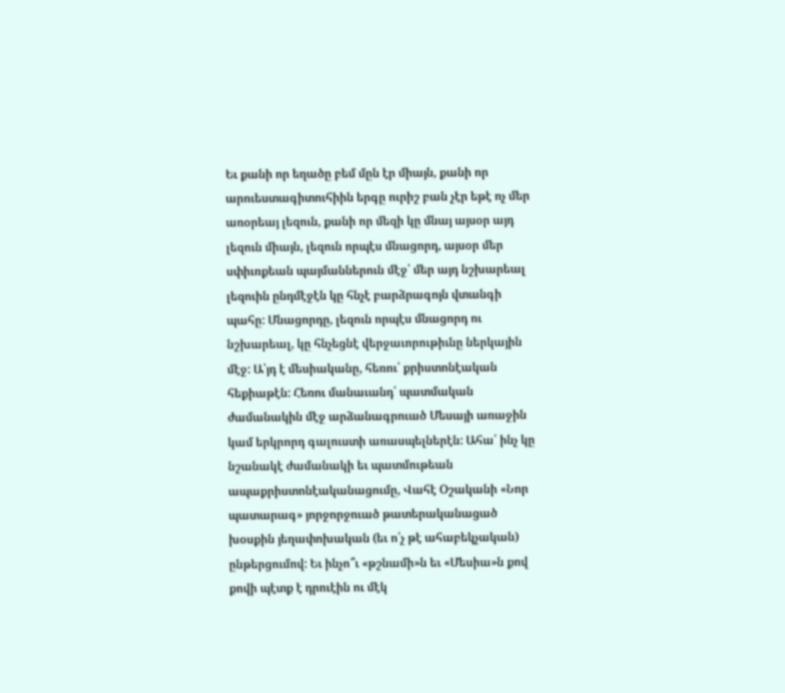Եւ քանի որ եղածը բեմ մըն էր միայն, քանի որ արուեստագիտուհիին երգը ուրիշ բան չէր եթէ ոչ մեր առօրեայ լեզուն, քանի որ մեզի կը մնայ այսօր այդ լեզուն միայն, լեզուն որպէս մնացորդ, այսօր մեր սփիւռքեան պայմաններուն մէջ՝ մեր այդ նշխարեալ լեզուին ընդմէջէն կը հնչէ բարձրագոյն վտանգի պահը: Մնացորդը, լեզուն որպէս մնացորդ ու նշխարեալ, կը հնչեցնէ վերջաւորութիւնը ներկային մէջ: Ա՝յդ է մեսիականը, հեռու՝ քրիստոնէական հեքիաթէն: Հեռու մանաւանդ՝ պատմական ժամանակին մէջ արձանագրուած Մեսայի առաջին կամ երկրորդ գալուստի առասպելներէն: Ահա՛ ինչ կը նշանակէ ժամանակի եւ պատմութեան ապաքրիստոնէականացումը, Վահէ Օշականի «Նոր պատարագ» յորջորջուած թատերականացած խօսքին յեղափոխական (եւ ո՛չ թէ ահաբեկչական) ընթերցումով: Եւ ինչո՞ւ «թշնամի»ն եւ «Մեսիա»ն քով քովի պէտք է դրուէին ու մէկ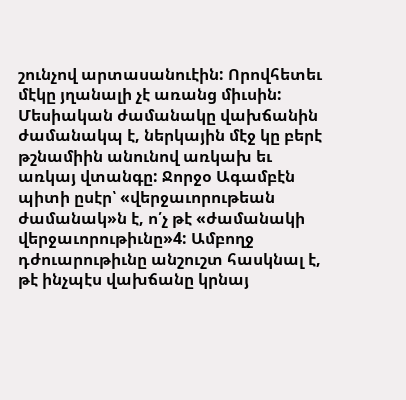շունչով արտասանուէին: Որովհետեւ մէկը յղանալի չէ առանց միւսին: Մեսիական ժամանակը վախճանին ժամանակպ է, ներկային մէջ կը բերէ թշնամիին անունով առկախ եւ առկայ վտանգը: Ջորջօ Ագամբէն պիտի ըսէր՝ «վերջաւորութեան ժամանակ»ն է, ո՛չ թէ «ժամանակի վերջաւորութիւնը»4: Ամբողջ դժուարութիւնը անշուշտ հասկնալ է, թէ ինչպէս վախճանը կրնայ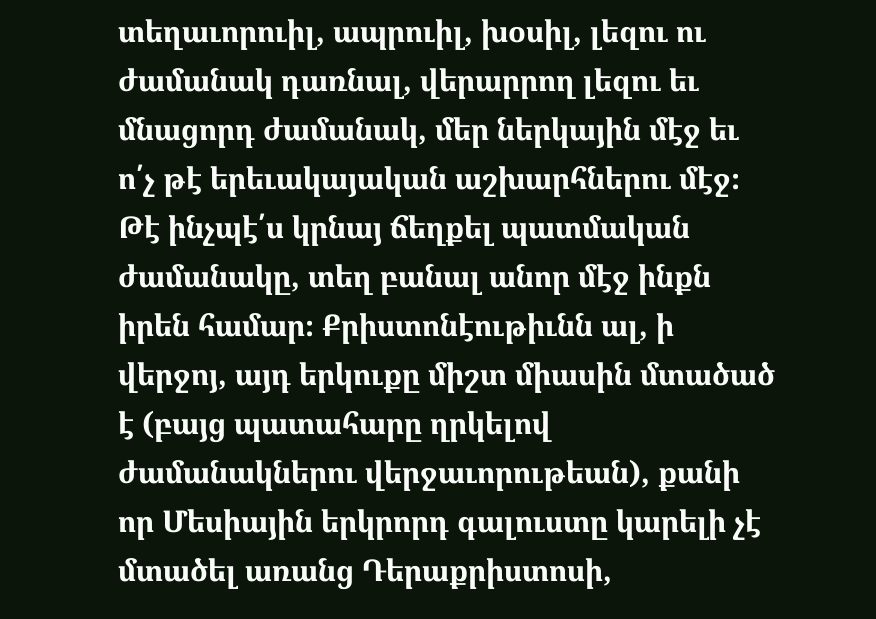տեղաւորուիլ, ապրուիլ, խօսիլ, լեզու ու ժամանակ դառնալ, վերարրող լեզու եւ մնացորդ ժամանակ, մեր ներկային մէջ եւ ո՛չ թէ երեւակայական աշխարհներու մէջ։ Թէ ինչպէ՛ս կրնայ ճեղքել պատմական ժամանակը, տեղ բանալ անոր մէջ ինքն իրեն համար։ Քրիստոնէութիւնն ալ, ի վերջոյ, այդ երկուքը միշտ միասին մտածած է (բայց պատահարը ղրկելով ժամանակներու վերջաւորութեան), քանի որ Մեսիային երկրորդ գալուստը կարելի չէ մտածել առանց Դերաքրիստոսի,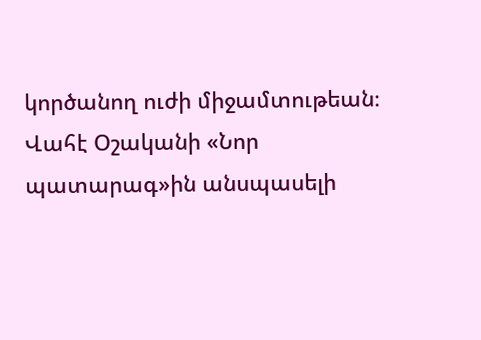կործանող ուժի միջամտութեան։ Վահէ Օշականի «Նոր պատարագ»ին անսպասելի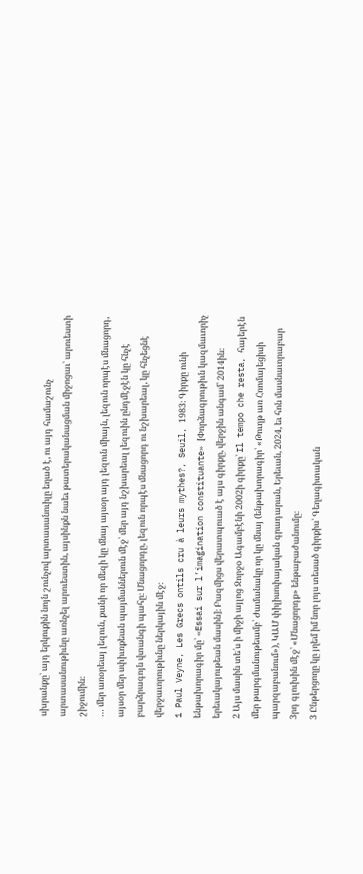սխրանքը՝ այդ երկուքին նոյն շունչով արտասանուիլը եղած է, ու այդ համաշունչ արտասանութիւնը առնչել արուեստին, այսինքն նաեւ թատերականացման միջոցաւ՝ արուեստի շիջումին։
… մեր առօրեայ լեզուն, քանի որ մեզի կը մնայ այսօր այդ լեզուն միայն, լեզուն որպէս մնացորդ, այսօր մեր սփիւռքեան պայմաններուն մէջ՝ մեր այդ նշխարեալ լեզուին ընդմէջէն կը հնչէ բարձրագոյն վտանգի պահը։ Մնացորդը, լեզուն որպէս մնացորդ ու նշխարեալ, կը հնչեցնէ վերջաւորութիւնը ներկային մէջ։
1 Paul Veyne, Les Grecs ontils cru à leurs mythes?, Seuil, 1983։ Գիրքը ունի ենթախորագիր մը՝ «Essai sur l’imagination constituante» [Փորձագրութիւն կազմաւորիչ երեւակայութեան մասին]։ Բազմիցս վերատպուած է այս գիրքը, վերջին անգամ՝ 2014ին։
2 Այս մասին տե՛ս ի միջի այլոց Ջորջօ Ագամբէնի 2002ի գիրքը՝ Il tempo che resta, հայերէն մեր թարգմանութեամբ՝ Ժամանակը որ կը մնայ (ենթախորագիր՝ «Թուղթ առ Հռոմայեցիսի պարզաբանում»), ԿԱՄ փիլիսոփայական գրադարան, Երեւան, 2024, եւ հոն մասնաւորաբար 3րդ գլուխին մէջ՝ «Մնացորդք» ենթաբաժանումը։
3 Ընթերցողը կը յղեմ իմ նոր լոյս տեսած գիրքիս՝ Գեղագիտական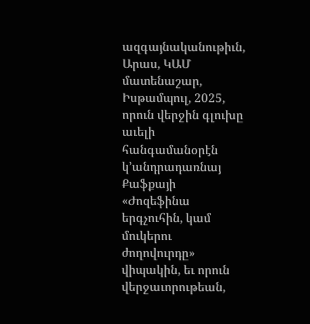ազգայնականութիւն, Արաս, ԿԱՄ մատենաշար, Իսթամպուլ, 2025, որուն վերջին գլուխը աւելի հանգամանօրէն կ’անդրադառնայ Քաֆքայի «Ժոզեֆինա երգչուհին, կամ մուկերու ժողովուրդը» վիպակին, եւ որուն վերջաւորութեան,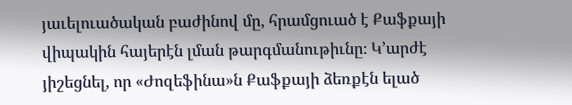յաւելուածական բաժինով մը, հրամցուած է Քաֆքայի վիպակին հայերէն լման թարգմանութիւնը։ Կ’արժէ յիշեցնել, որ «Ժոզեֆինա»ն Քաֆքայի ձեռքէն ելած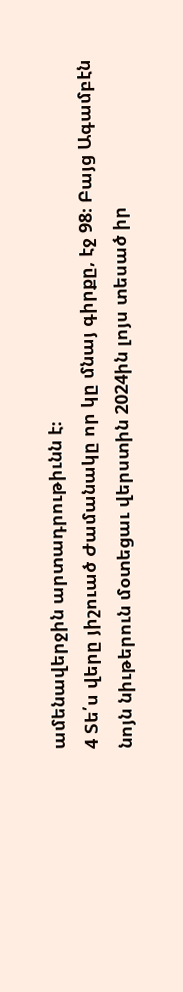ամենավերջին արտադրութիւնն է։
4 Տե՛ս վերը յիշուած Ժամանակը որ կը մնայ գիրքը, էջ 98։ Բայց Ագամբէն նոյն նիւթերուն մօտեցաւ վերստին 2024ին լոյս տեսած իր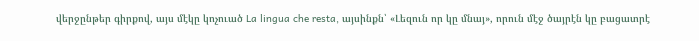վերջընթեր գիրքով, այս մէկը կոչուած La lingua che resta, այսինքն՝ «Լեզուն որ կը մնայ», որուն մէջ ծայրէն կը բացատրէ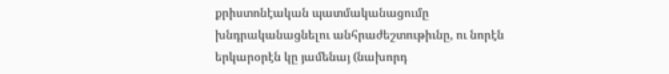քրիստոնէական պատմականացումը խնդրականացնելու անհրաժեշտութիւնը, ու նորէն երկարօրէն կը յամենայ (նախորդ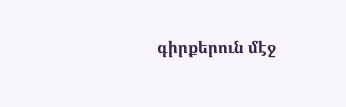գիրքերուն մէջ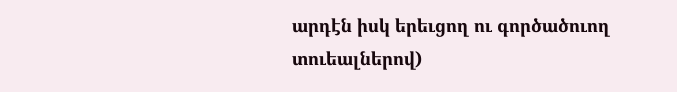արդէն իսկ երեւցող ու գործածուող տուեալներով)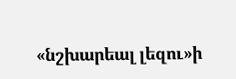«նշխարեալ լեզու»ի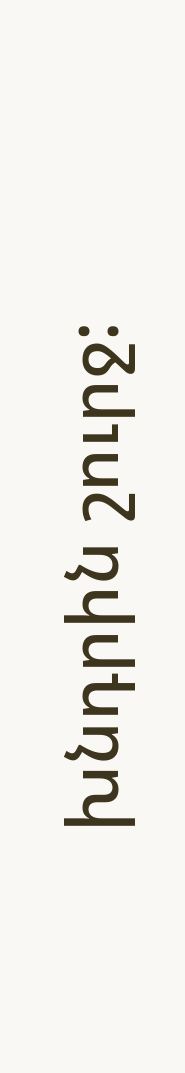խնդրին շուրջ: